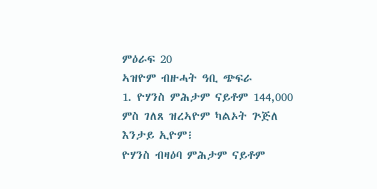ምዕራፍ 20
ኣዝዮም ብዙሓት ዓቢ ጭፍራ
1. ዮሃንስ ምሕታም ናይቶም 144,000 ምስ ገለጸ ዝረኣዮም ካልኦት ጕጅለ እንታይ ኢዮም፧
ዮሃንስ ብዛዕባ ምሕታም ናይቶም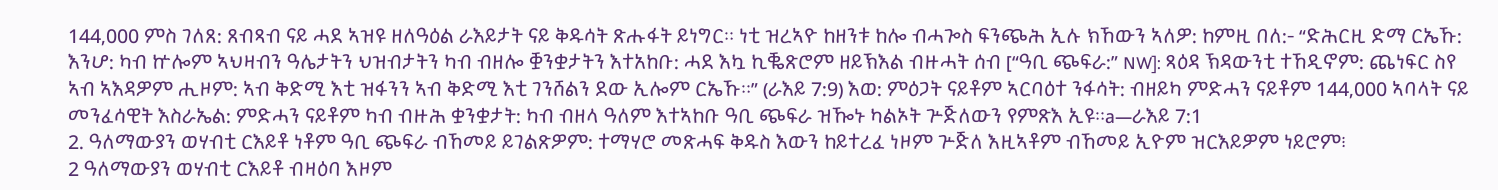144,000 ምስ ገለጸ: ጸብጻብ ናይ ሓደ ኣዝዩ ዘለዓዕል ራእይታት ናይ ቅዱሳት ጽሑፋት ይነግር። ነቲ ዝረኣዮ ከዘንቱ ከሎ ብሓጐስ ፍንጭሕ ኢሉ ክኸውን ኣለዎ: ከምዚ በለ:- “ድሕርዚ ድማ ርኤኹ: እንሆ: ካብ ኵሎም ኣህዛብን ዓሌታትን ህዝብታትን ካብ ብዘሎ ቛንቋታትን እተአከቡ: ሓደ እኳ ኪቘጽሮም ዘይኽእል ብዙሓት ሰብ [“ዓቢ ጭፍራ:” NW]: ጻዕዳ ኽዳውንቲ ተኸዲኖም: ጨነፍር ስየ ኣብ ኣእዳዎም ሒዞም: ኣብ ቅድሚ እቲ ዝፋንን ኣብ ቅድሚ እቲ ገንሸልን ደው ኢሎም ርኤኹ።” (ራእይ 7:9) እወ: ምዕጋት ናይቶም ኣርባዕተ ንፋሳት: ብዘይካ ምድሓን ናይቶም 144,000 ኣባላት ናይ መንፈሳዊት እስራኤል: ምድሓን ናይቶም ካብ ብዙሕ ቋንቋታት: ካብ ብዘላ ዓለም እተኣከቡ ዓቢ ጭፍራ ዝዀኑ ካልኦት ጕጅለውን የምጽእ ኢዩ።a—ራእይ 7:1
2. ዓለማውያን ወሃብቲ ርእይቶ ነቶም ዓቢ ጭፍራ ብኸመይ ይገልጽዎም: ተማሃሮ መጽሓፍ ቅዱስ እውን ከይተረፈ ነዞም ጕጅለ እዚኣቶም ብኸመይ ኢዮም ዝርእይዎም ነይሮም፧
2 ዓለማውያን ወሃብቲ ርእይቶ ብዛዕባ እዞም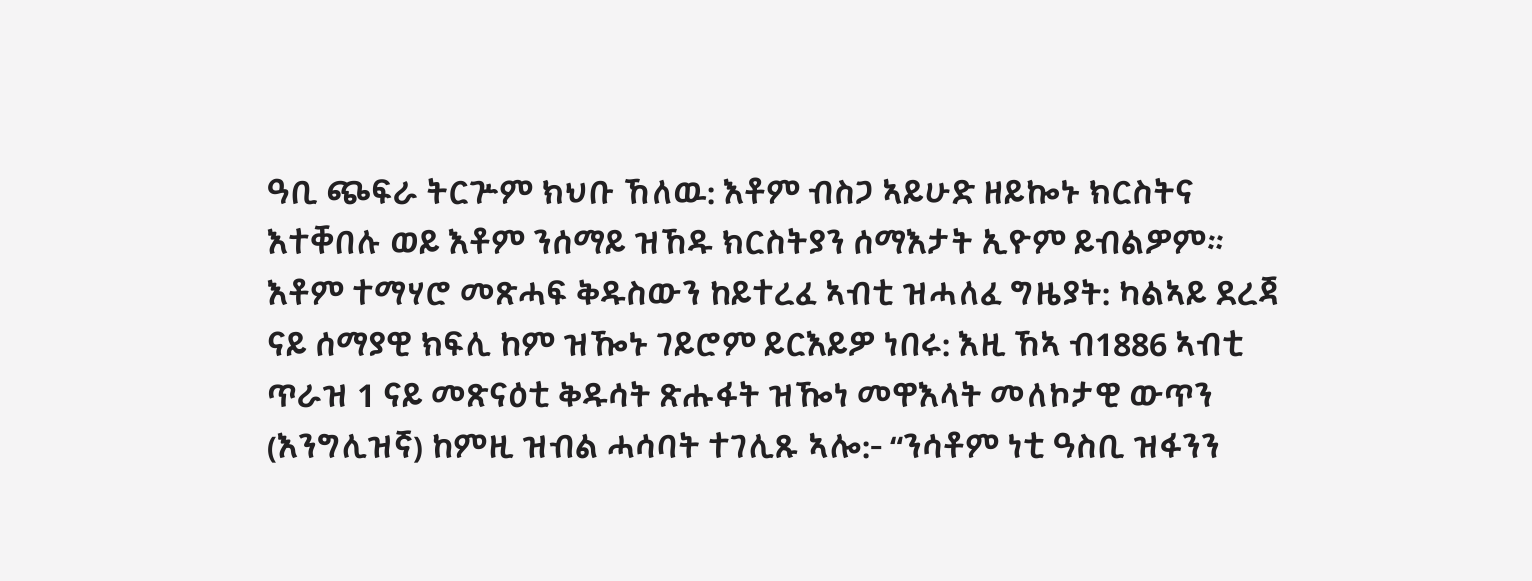ዓቢ ጭፍራ ትርጕም ክህቡ ኸለዉ: እቶም ብስጋ ኣይሁድ ዘይኰኑ ክርስትና እተቐበሉ ወይ እቶም ንሰማይ ዝኸዱ ክርስትያን ሰማእታት ኢዮም ይብልዎም። እቶም ተማሃሮ መጽሓፍ ቅዱስውን ከይተረፈ ኣብቲ ዝሓለፈ ግዜያት: ካልኣይ ደረጃ ናይ ሰማያዊ ክፍሊ ከም ዝዀኑ ገይሮም ይርእይዎ ነበሩ: እዚ ኸኣ ብ1886 ኣብቲ ጥራዝ 1 ናይ መጽናዕቲ ቅዱሳት ጽሑፋት ዝዀነ መዋእላት መለኮታዊ ውጥን (እንግሊዝኛ) ከምዚ ዝብል ሓሳባት ተገሊጹ ኣሎ:- “ንሳቶም ነቲ ዓስቢ ዝፋንን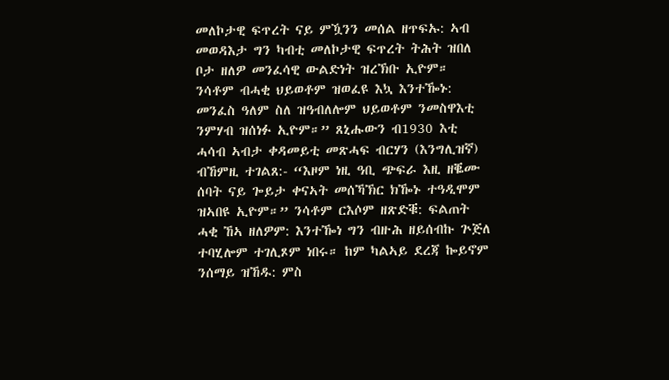መለኮታዊ ፍጥረት ናይ ምዃንን መሰል ዘጥፍኡ: ኣብ መወዳእታ ግን ካብቲ መለኮታዊ ፍጥረት ትሕት ዝበለ ቦታ ዘለዎ መንፈሳዊ ውልድነት ዝረኽቡ ኢዮም። ንሳቶም ብሓቂ ህይወቶም ዝወፈዩ እኳ እንተዀኑ: መንፈስ ዓለም ስለ ዝዓብለሎም ህይወቶም ንመስዋእቲ ንምሃብ ዝሰነፉ ኢዮም።” ጸኒሑውን ብ1930 እቲ ሓሳብ ኣብታ ቀዳመይቲ መጽሓፍ ብርሃን (እንግሊዝኛ) ብኸምዚ ተገልጸ:- “እዞም ነዚ ዓቢ ጭፍራ እዚ ዘቘሙ ሰባት ናይ ጐይታ ቀናኣት መሰኻኽር ክዀኑ ተዓዲሞም ዝኣበዩ ኢዮም።” ንሳቶም ርእሶም ዘጽድቑ: ፍልጠት ሓቂ ኸኣ ዘለዎም: እንተዀነ ግን ብዙሕ ዘይሰብኩ ጕጅለ ተባሂሎም ተገሊጾም ነበሩ። ከም ካልኣይ ደረጃ ኰይኖም ንሰማይ ዝኸዱ: ምስ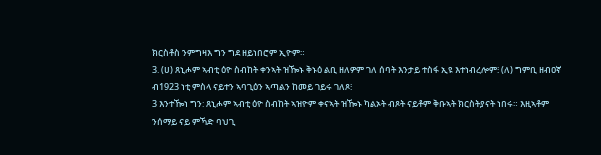ክርስቶስ ንምግዛእ ግን ግደ ዘይነበሮም ኢዮም።
3. (ሀ) ጸኒሖም ኣብቲ ዕዮ ስብከት ቀንኣት ዝዀኑ ቅኑዕ ልቢ ዘለዎም ገለ ሰባት እንታይ ተስፋ ኢዩ እተነብረሎም፧ (ለ) ግምቢ ዘብዐኛ ብ1923 ነቲ ምስላ ናይተን ኣባጊዕን ኣጣልን ከመይ ገይሩ ገለጾ፧
3 እንተዀነ ግን: ጸኒሖም ኣብቲ ዕዮ ስብከት ኣዝዮም ቀናኣት ዝዀኑ ካልኦት ብጾት ናይቶም ቅቡኣት ክርስትያናት ነበሩ። እዚኣቶም ንሰማይ ናይ ምኻድ ባህጊ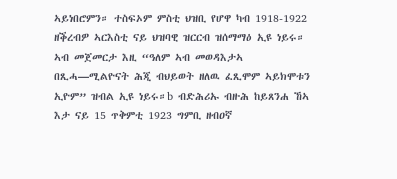ኣይነበሮምን። ተስፍኦም ምስቲ ህዝቢ የሆዋ ካብ 1918-1922 ዘቕረብዎ ኣርእስቲ ናይ ህዝባዊ ዝርርብ ዝሰማማዕ ኢዩ ነይሩ። ኣብ መጀመርታ እዚ “ዓለም ኣብ መወዳእታኣ በጺሓ—ሚልዮናት ሕጂ ብህይወት ዘለዉ ፈጺሞም ኣይክሞቱን ኢዮም” ዝብል ኢዩ ነይሩ።b ብድሕሪኡ ብዙሕ ከይጸንሐ ኸኣ እታ ናይ 15 ጥቅምቲ 1923 ግምቢ ዘብዐኛ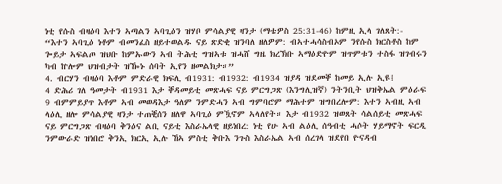ነቲ የሱስ ብዛዕባ እተን ኣጣልን ኣባጊዕን ዝሃቦ ምሳልያዊ ዛንታ (ማቴዎስ 25:31-46) ከምዚ ኢላ ገለጸት:- “እተን ኣባጊዕ ነቶም ብመንፈስ ዘይተወልዱ ናይ ጽድቂ ዝንባለ ዘለዎም: ብኣተሓሳስብኦም ንየሱስ ክርስቶስ ከም ጐይታ ኣፍልጦ ዝህቡ ከምኡውን ኣብ ትሕቲ ግዝኣቱ ዝሓሸ ግዜ ክረኽቡ ኣማዕድዮም ዝጥምቱን ተስፋ ዝገብሩን ካብ ኵሎም ህዝብታት ዝዀኑ ሰባት ኢየን ዘመልክታ።”
4. ብርሃን ብዛዕባ እቶም ምድራዊ ክፍሊ ብ1931: ብ1932: ብ1934 ዝያዳ ዝደመቐ ከመይ ኢሉ ኢዩ፧
4 ድሕሪ ገለ ዓመታት ብ1931 እታ ቐዳመይቲ መጽሓፍ ናይ ምርግጋጽ (እንግሊዝኛ) ንትንቢት ህዝቅኤል ምዕራፍ 9 ብምምይያጥ እቶም ኣብ መወዳእታ ዓለም ንምድሓን ኣብ ግምባሮም ማሕተም ዝግበረሎም: እተን ኣብዚ ኣብ ላዕሊ ዘሎ ምሳልያዊ ዛንታ ተጠቒሰን ዘለዋ ኣባጊዕ ምዃኖም ኣላለየት። እታ ብ1932 ዝወጸት ሳልሰይቲ መጽሓፍ ናይ ምርግጋጽ ብዛዕባ ቅንዕና ልቢ ናይቲ እስራኤላዊ ዘይነበረ: ነቲ የሁ ኣብ ልዕሊ ሰዓብቲ ሓሶት ሃይማኖት ፍርዲ ንምውራድ ዝነበሮ ቅንኢ ክርኢ ኢሉ ኸኣ ምስቲ ቅቡእ ንጉስ እስራኤል ኣብ ሰረገላ ዝደየበ ዮናዳብ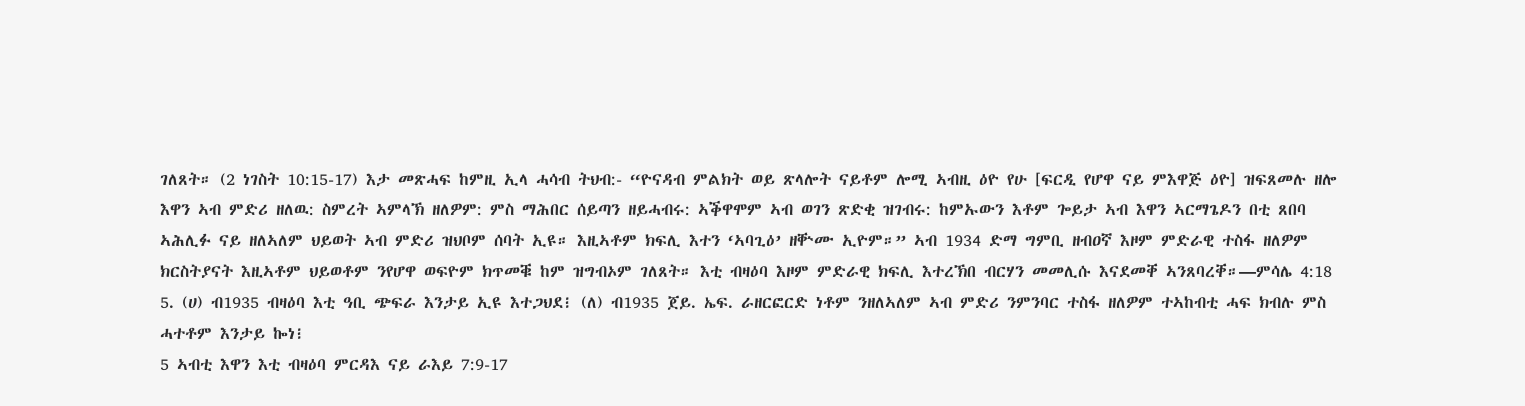ገለጸት። (2 ነገስት 10:15-17) እታ መጽሓፍ ከምዚ ኢላ ሓሳብ ትህብ:- “ዮናዳብ ምልክት ወይ ጽላሎት ናይቶም ሎሚ ኣብዚ ዕዮ የሁ [ፍርዲ የሆዋ ናይ ምእዋጅ ዕዮ] ዝፍጸመሉ ዘሎ እዋን ኣብ ምድሪ ዘለዉ: ስምረት ኣምላኽ ዘለዎም: ምስ ማሕበር ሰይጣን ዘይሓብሩ: ኣቕዋሞም ኣብ ወገን ጽድቂ ዝገብሩ: ከምኡውን እቶም ጐይታ ኣብ እዋን ኣርማጌዶን በቲ ጸበባ ኣሕሊፉ ናይ ዘለኣለም ህይወት ኣብ ምድሪ ዝህቦም ሰባት ኢዩ። እዚኣቶም ክፍሊ እተን ‘ኣባጊዕ’ ዘቝሙ ኢዮም።” ኣብ 1934 ድማ ግምቢ ዘብዐኛ እዞም ምድራዊ ተስፋ ዘለዎም ክርስትያናት እዚኣቶም ህይወቶም ንየሆዋ ወፍዮም ክጥመቑ ከም ዝግብኦም ገለጸት። እቲ ብዛዕባ እዞም ምድራዊ ክፍሊ እተረኽበ ብርሃን መመሊሱ እናደመቐ ኣንጸባረቐ።—ምሳሌ 4:18
5. (ሀ) ብ1935 ብዛዕባ እቲ ዓቢ ጭፍራ እንታይ ኢዩ እተጋህደ፧ (ለ) ብ1935 ጀይ. ኤፍ. ራዘርፎርድ ነቶም ንዘለኣለም ኣብ ምድሪ ንምንባር ተስፋ ዘለዎም ተኣከብቲ ሓፍ ክብሉ ምስ ሓተቶም እንታይ ኰነ፧
5 ኣብቲ እዋን እቲ ብዛዕባ ምርዳእ ናይ ራእይ 7:9-17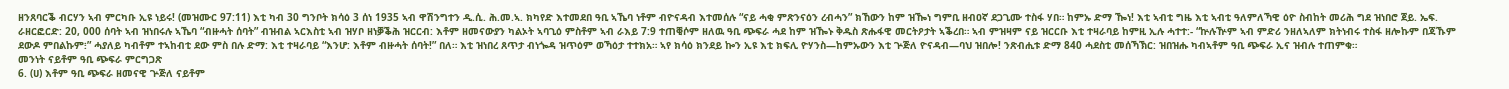ዘንጸባርቕ ብርሃን ኣብ ምርካቡ ኢዩ ነይሩ! (መዝሙር 97:11) እቲ ካብ 30 ግንቦት ክሳዕ 3 ሰነ 1935 ኣብ ዋሽንግተን ዲ.ሲ. ሕ.መ.ኣ. ክካየድ እተመደበ ዓቢ ኣኼባ ነቶም ብዮናዳብ እተመሰሉ “ናይ ሓቂ ምጽንናዕን ረብሓን” ክኸውን ከም ዝዀነ ግምቢ ዘብዐኛ ደጋጊሙ ተስፋ ሃበ። ከምኡ ድማ ዀነ! እቲ ኣብቲ ግዜ እቲ ኣብቲ ዓለምለኻዊ ዕዮ ስብከት መሪሕ ግደ ዝነበሮ ጀይ. ኤፍ. ራዘርፎርድ: 20, 000 ሰባት ኣብ ዝነበሩሉ ኣኼባ “ብዙሓት ሰባት” ብዝብል ኣርእስቲ ኣብ ዝሃቦ ዘነቓቕሕ ዝርርብ: እቶም ዘመናውያን ካልኦት ኣባጊዕ ምስቶም ኣብ ራእይ 7:9 ተጠቒሶም ዘለዉ ዓቢ ጭፍራ ሓደ ከም ዝዀኑ ቅዱስ ጽሑፋዊ መርትዖታት ኣቕረበ። ኣብ ምዝዛም ናይ ዝርርቡ እቲ ተዛራባይ ከምዚ ኢሉ ሓተተ:- “ኵሉዅም ኣብ ምድሪ ንዘለኣለም ክትነብሩ ተስፋ ዘሎኩም በጃኹም ደውዶ ምበልኩም፧” ሓያለይ ካብቶም ተኣከብቲ ደው ምስ በሉ ድማ: እቲ ተዛራባይ “እንሆ: እቶም ብዙሓት ሰባት!” በለ። እቲ ዝነበረ ጸጥታ ብነጐዳ ዝጥዕም ወኻዕታ ተተክአ። ኣየ ክሳዕ ክንደይ ኰን ኢዩ እቲ ክፍሊ ዮሃንስ—ከምኡውን እቲ ጕጅለ ዮናዳብ—ባህ ዝበሎ! ንጽብሒቱ ድማ 840 ሓደስቲ መሰኻኽር: ዝበዝሑ ካብኣቶም ዓቢ ጭፍራ ኢና ዝብሉ ተጠምቁ።
መንነት ናይቶም ዓቢ ጭፍራ ምርግጋጽ
6. (ሀ) እቶም ዓቢ ጭፍራ ዘመናዊ ጕጅለ ናይቶም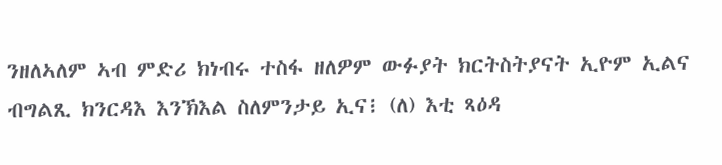ንዘለኣለም ኣብ ምድሪ ክነብሩ ተስፋ ዘለዎም ውፉያት ክርትስትያናት ኢዮም ኢልና ብግልጺ ክንርዳእ እንኽእል ስለምንታይ ኢና፧ (ለ) እቲ ጻዕዳ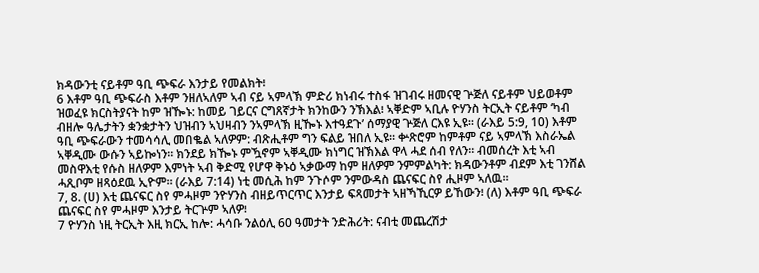ክዳውንቲ ናይቶም ዓቢ ጭፍራ እንታይ የመልክት፧
6 እቶም ዓቢ ጭፍራስ እቶም ንዘለኣለም ኣብ ናይ ኣምላኽ ምድሪ ክነብሩ ተስፋ ዝገብሩ ዘመናዊ ጕጅለ ናይቶም ህይወቶም ዝወፈዩ ክርስትያናት ከም ዝዀኑ: ከመይ ገይርና ርግጸኛታት ክንከውን ንኽእል፧ ኣቐድም ኣቢሉ ዮሃንስ ትርኢት ናይቶም ‘ካብ ብዘሎ ዓሌታትን ቋንቋታትን ህዝብን ኣህዛብን ንኣምላኽ ዚዀኑ እተዓደጉ’ ሰማያዊ ጕጅለ ርእዩ ኢዩ። (ራእይ 5:9, 10) እቶም ዓቢ ጭፍራውን ተመሳሳሊ መበቈል ኣለዎም: ብጽሒቶም ግን ፍልይ ዝበለ ኢዩ። ቍጽሮም ከምቶም ናይ ኣምላኽ እስራኤል ኣቐዲሙ ውሱን ኣይኰነን። ክንደይ ክዀኑ ምዃኖም ኣቐዲሙ ክነግር ዝኽእል ዋላ ሓደ ሰብ የለን። ብመሰረት እቲ ኣብ መስዋእቲ የሱስ ዘለዎም እምነት ኣብ ቅድሚ የሆዋ ቅኑዕ ኣቃውማ ከም ዘለዎም ንምምልካት: ክዳውንቶም ብደም እቲ ገንሸል ሓጺቦም ዘጻዕደዉ ኢዮም። (ራእይ 7:14) ነቲ መሲሕ ከም ንጉሶም ንምውዳስ ጨናፍር ስየ ሒዞም ኣለዉ።
7, 8. (ሀ) እቲ ጨናፍር ስየ ምሓዞም ንዮሃንስ ብዘይጥርጥር እንታይ ፍጻመታት ኣዘኻኺርዎ ይኸውን፧ (ለ) እቶም ዓቢ ጭፍራ ጨናፍር ስየ ምሓዞም እንታይ ትርጕም ኣለዎ፧
7 ዮሃንስ ነዚ ትርኢት እዚ ክርኢ ከሎ: ሓሳቡ ንልዕሊ 60 ዓመታት ንድሕሪት: ናብቲ መጨረሽታ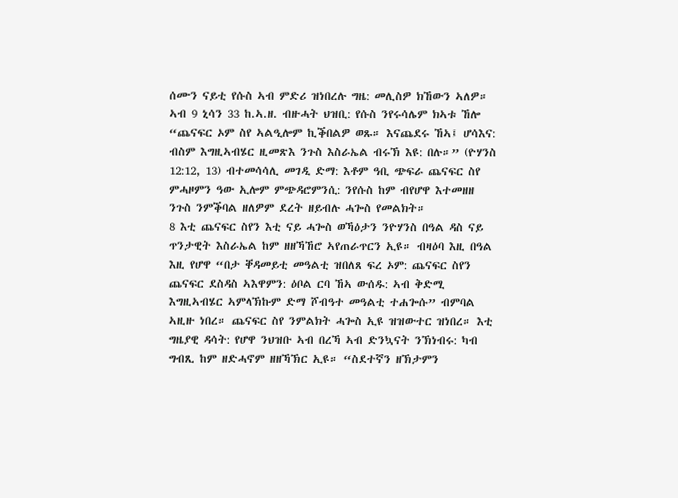ሰሙን ናይቲ የሱስ ኣብ ምድሪ ዝነበረሉ ግዜ: መሊስዎ ክኸውን ኣለዎ። ኣብ 9 ኒሳን 33 ከ.ኣ.ዘ. ብዙሓት ህዝቢ: የሱስ ንየሩሳሌም ክኣቱ ኸሎ “ጨናፍር ኦም ስየ ኣልዒሎም ኪቕበልዎ ወጹ። እናጨደሩ ኸኣ፤ ሆሳእና: ብስም እግዚኣብሄር ዚመጽእ ንጉስ እስራኤል ብሩኽ እዩ: በሉ።” (ዮሃንስ 12:12, 13) ብተመሳሳሊ መገዲ ድማ: እቶም ዓቢ ጭፍራ ጨናፍር ስየ ምሓዞምን ዓው ኢሎም ምጭዳሮምንሲ: ንየሱስ ከም ብየሆዋ እተመዘዘ ንጉስ ንምቕባል ዘለዎም ደረት ዘይብሉ ሓጐስ የመልክት።
8 እቲ ጨናፍር ስየን እቲ ናይ ሓጐስ ወኻዕታን ንዮሃንስ በዓል ዳስ ናይ ጥንታዊት እስራኤል ከም ዘዘኻኸሮ ኣየጠራጥርን ኢዩ። ብዛዕባ እዚ በዓል እዚ የሆዋ “በታ ቐዳመይቲ መዓልቲ ዝበለጸ ፍረ ኦም: ጨናፍር ስየን ጨናፍር ደስዳስ ኣእዋምን: ዕቦል ርባ ኸኣ ውሰዱ: ኣብ ቅድሚ እግዚኣብሄር ኣምላኽኩም ድማ ሾብዓተ መዓልቲ ተሐጐሱ” ብምባል ኣዚዙ ነበረ። ጨናፍር ስየ ንምልክት ሓጐስ ኢዩ ዝዝውተር ዝነበረ። እቲ ግዜያዊ ዳሳት: የሆዋ ንህዝቡ ኣብ በረኻ ኣብ ድንኳናት ንኽነብሩ: ካብ ግብጺ ከም ዘድሓኖም ዘዘኻኽር ኢዩ። “ስደተኛን ዘኽታምን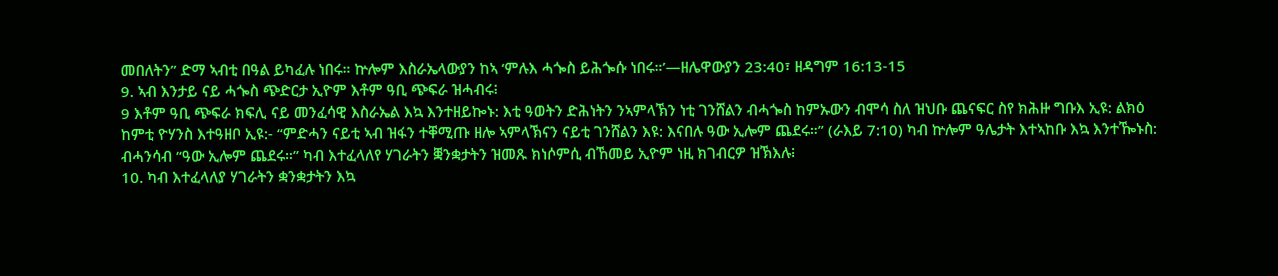መበለትን” ድማ ኣብቲ በዓል ይካፈሉ ነበሩ። ኵሎም እስራኤላውያን ከኣ ‘ምሉእ ሓጐስ ይሕጐሱ ነበሩ።’—ዘሌዋውያን 23:40፣ ዘዳግም 16:13-15
9. ኣብ እንታይ ናይ ሓጐስ ጭድርታ ኢዮም እቶም ዓቢ ጭፍራ ዝሓብሩ፧
9 እቶም ዓቢ ጭፍራ ክፍሊ ናይ መንፈሳዊ እስራኤል እኳ እንተዘይኰኑ: እቲ ዓወትን ድሕነትን ንኣምላኽን ነቲ ገንሸልን ብሓጐስ ከምኡውን ብሞሳ ስለ ዝህቡ ጨናፍር ስየ ክሕዙ ግቡእ ኢዩ: ልክዕ ከምቲ ዮሃንስ እተዓዘቦ ኢዩ:- “ምድሓን ናይቲ ኣብ ዝፋን ተቐሚጡ ዘሎ ኣምላኽናን ናይቲ ገንሸልን እዩ: እናበሉ ዓው ኢሎም ጨደሩ።” (ራእይ 7:10) ካብ ኵሎም ዓሌታት እተኣከቡ እኳ እንተዀኑስ: ብሓንሳብ “ዓው ኢሎም ጨደሩ።” ካብ እተፈላለየ ሃገራትን ቛንቋታትን ዝመጹ ክነሶምሲ ብኸመይ ኢዮም ነዚ ክገብርዎ ዝኽእሉ፧
10. ካብ እተፈላለያ ሃገራትን ቋንቋታትን እኳ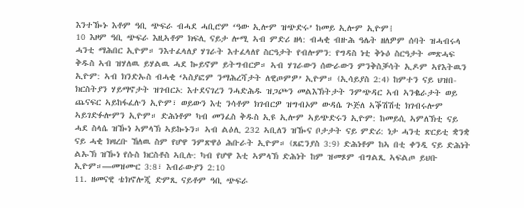እንተዀኑ እቶም ዓቢ ጭፍራ ብሓደ ሓቢሮም ‘ዓው ኢሎም ዝጭድሩ’ ከመይ ኢሎም ኢዮም፧
10 እዞም ዓቢ ጭፍራ እዚኣቶም ክፍሊ ናይታ ሎሚ ኣብ ምድሪ ዘላ: ብሓቂ ብዙሕ ዓሌት ዘለዎም ሰባት ዝሓብሩላ ሓንቲ ማሕበር ኢዮም። ንእተፈላለያ ሃገራት እተፈላለየ ስርዓታት የብሎምን: የግዳስ ነቲ ቅኑዕ ስርዓታት መጽሓፍ ቅዱስ ኣብ ዝሃለዉ ይሃልዉ ሓደ ኰይኖም ይትግብርዎ። ኣብ ሃገራውን ሰውራውን ምንቅስቓሳት ኢዶም ኣየእትዉን ኢዮም: ኣብ ክንድኡስ ብሓቂ ‘ኣስያፎም ንማሕረሻታት ለዊጦምዎ’ ኢዮም። (ኢሳይያስ 2:4) ከምተን ናይ ህዝበ-ክርስትያን ሃይማኖታት ዝገብርኦ: እተደናገረን ንሓድሕዱ ዝጋጮን መልእኽትታት ንምጭዳር ኣብ ኣንቈራታት ወይ ጨናፍር ኣይከፋፈሉን ኢዮም፣ ወይውን እቲ ንሳቶም ክገብርዎ ዝግብኦም ውዳሴ ጕጅለ ኣቕሽሽቲ ክገብሩሎም ኣይገድፉሎምን ኢዮም። ድሕነቶም ካብ መንፈስ ቅዱስ ኢዩ ኢሎም ኣይጭድሩን ኢዮም: ከመይሲ ኣምለኽቲ ናይ ሓደ ስላሴ ዝዀነ ኣምላኽ ኣይኰኑን። ኣብ ልዕሊ 232 ኣቢለን ዝዀና ቦታታት ናይ ምድሪ: ነታ ሓንቲ ጽርይቲ ቋንቋ ናይ ሓቂ ክዛረቡ ኸለዉ ስም የሆዋ ንምጽዋዕ ሕቡራት ኢዮም። (ጸፎንያስ 3:9) ድሕነቶም ከኣ በቲ ቀንዲ ናይ ድሕነት ልኡኽ ዝዀነ የሱስ ክርስቶስ ኣቢሉ: ካብ የሆዋ እቲ ኣምላኽ ድሕነት ከም ዝመጾም ብግልጺ ኣፍልጦ ይህቡ ኢዮም።—መዝሙር 3:8፣ እብራውያን 2:10
11. ዘመናዊ ቴክኖሎጂ ድምጺ ናይቶም ዓቢ ጭፍራ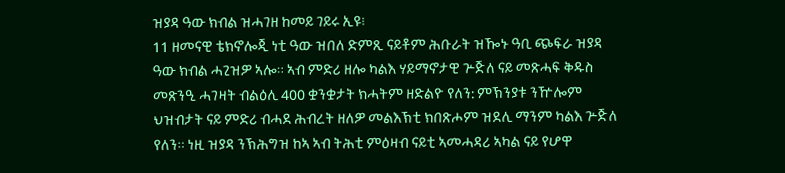ዝያዳ ዓው ክብል ዝሓገዘ ከመይ ገይሩ ኢዩ፧
11 ዘመናዊ ቴክኖሎጂ ነቲ ዓው ዝበለ ድምጺ ናይቶም ሕቡራት ዝዀኑ ዓቢ ጭፍራ ዝያዳ ዓው ክብል ሓጊዝዎ ኣሎ። ኣብ ምድሪ ዘሎ ካልእ ሃይማኖታዊ ጕጅለ ናይ መጽሓፍ ቅዱስ መጽንዒ ሓገዛት ብልዕሊ 400 ቋንቋታት ክሓትም ዘድልዮ የለን: ምኽንያቱ ንዅሎም ህዝብታት ናይ ምድሪ ብሓደ ሕብረት ዘለዎ መልእኽቲ ክበጽሖም ዝደሊ ማንም ካልእ ጕጅለ የለን። ነዚ ዝያዳ ንኽሕግዝ ከኣ ኣብ ትሕቲ ምዕዛብ ናይቲ ኣመሓዳሪ ኣካል ናይ የሆዋ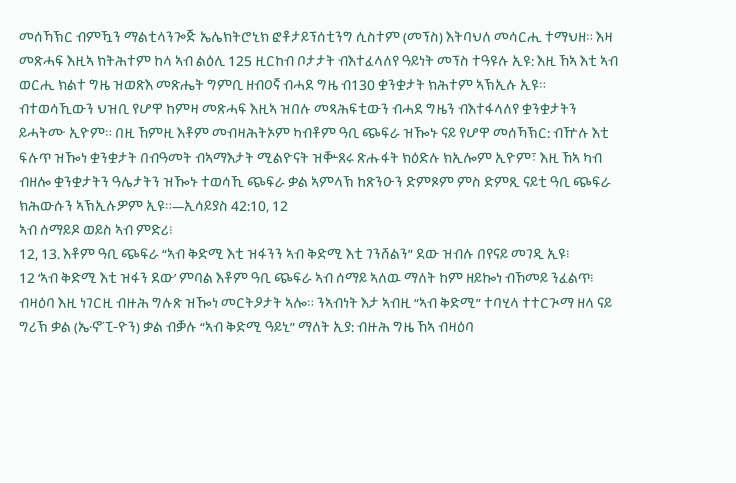መሰኻኽር ብምዃን ማልቲላንጐጅ ኤሌክትሮኒክ ፎቶታይፕሰቲንግ ሲስተም (መፕስ) እትባህለ መሳርሒ ተማህዘ። እዛ መጽሓፍ እዚኣ ክትሕተም ከላ ኣብ ልዕሊ 125 ዚርከብ ቦታታት ብእተፈላለየ ዓይነት መፕስ ተዓዩሉ ኢዩ: እዚ ኸኣ እቲ ኣብ ወርሒ ክልተ ግዜ ዝወጽእ መጽሔት ግምቢ ዘብዐኛ ብሓደ ግዜ ብ130 ቋንቋታት ክሕተም ኣኽኢሉ ኢዩ። ብተወሳኺውን ህዝቢ የሆዋ ከምዛ መጽሓፍ እዚኣ ዝበሉ መጻሕፍቲውን ብሓደ ግዜን ብእተፋላለየ ቋንቋታትን ይሓትሙ ኢዮም። በዚ ኸምዚ እቶም መብዛሕትኦም ካብቶም ዓቢ ጭፍራ ዝዀኑ ናይ የሆዋ መሰኻኽር: ብዅሉ እቲ ፍሉጥ ዝዀነ ቋንቋታት በብዓመት ብኣማእታት ሚልዮናት ዝቝጸሩ ጽሑፋት ክዕድሉ ክኢሎም ኢዮም፣ እዚ ኸኣ ካብ ብዘሎ ቋንቋታትን ዓሌታትን ዝዀኑ ተወሳኺ ጭፍራ ቃል ኣምላኽ ከጽንዑን ድምጾም ምስ ድምጺ ናይቲ ዓቢ ጭፍራ ክሕውሱን ኣኽኢሉዎም ኢዩ።—ኢሳይያስ 42:10, 12
ኣብ ሰማይዶ ወይስ ኣብ ምድሪ፧
12, 13. እቶም ዓቢ ጭፍራ “ኣብ ቅድሚ እቲ ዝፋንን ኣብ ቅድሚ እቲ ገንሸልን” ደው ዝብሉ በየናይ መገዲ ኢዩ፧
12 ‘ኣብ ቅድሚ እቲ ዝፋን ደው’ ምባል እቶም ዓቢ ጭፍራ ኣብ ሰማይ ኣለዉ ማለት ከም ዘይኰነ ብኸመይ ንፈልጥ፧ ብዛዕባ እዚ ነገርዚ ብዙሕ ግሉጽ ዝዀነ መርትዖታት ኣሎ። ንኣብነት እታ ኣብዚ “ኣብ ቅድሚ” ተባሂላ ተተርጒማ ዘላ ናይ ግሪኽ ቃል (ኤ·ኖ΄ፒ-ዮን) ቃል ብቓሉ “ኣብ ቅድሚ ዓይኒ” ማለት ኢያ: ብዙሕ ግዜ ኸኣ ብዛዕባ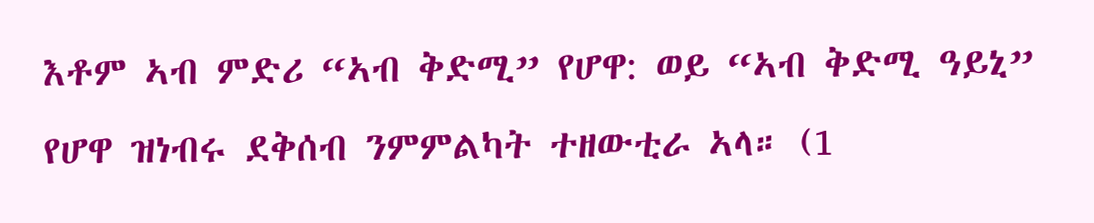እቶም ኣብ ምድሪ “ኣብ ቅድሚ” የሆዋ: ወይ “ኣብ ቅድሚ ዓይኒ” የሆዋ ዝነብሩ ደቅሰብ ንምምልካት ተዘውቲራ ኣላ። (1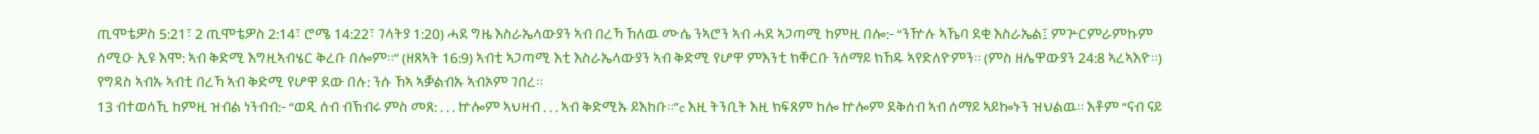ጢሞቴዎስ 5:21፣ 2 ጢሞቴዎስ 2:14፣ ሮሜ 14:22፣ ገላትያ 1:20) ሓደ ግዜ እስራኤላውያን ኣብ በረኻ ኸለዉ ሙሴ ንኣሮን ኣብ ሓደ ኣጋጣሚ ከምዚ በሎ:- “ንዅሉ ኣኼባ ደቂ እስራኤል፤ ምጕርምራምኩም ሰሚዑ ኢዩ እሞ: ኣብ ቅድሚ እግዚኣብሄር ቅረቡ በሎም።” (ዘጸኣት 16:9) ኣብቲ ኣጋጣሚ እቲ እስራኤላውያን ኣብ ቅድሚ የሆዋ ምእንቲ ክቐርቡ ንሰማይ ክኸዱ ኣየድለዮምን። (ምስ ዘሌዋውያን 24:8 ኣረኣእዮ።) የግዳስ ኣብኡ ኣብቲ በረኻ ኣብ ቅድሚ የሆዋ ደው በሉ: ንሱ ኸኣ ኣቓልብኡ ኣብኦም ገበረ።
13 ብተወሳኺ ከምዚ ዝብል ነንብብ:- “ወዲ ሰብ ብኽብሩ ምስ መጸ: . . . ኵሎም ኣህዛብ . . . ኣብ ቅድሚኡ ይእከቡ።”c እዚ ትንቢት እዚ ክፍጸም ከሎ ኵሎም ደቅሰብ ኣብ ሰማይ ኣይኰኑን ዝህልዉ። እቶም “ናብ ናይ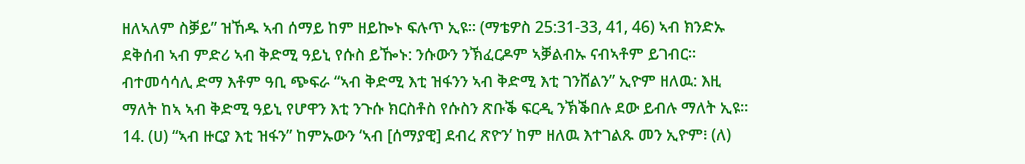ዘለኣለም ስቓይ” ዝኸዱ ኣብ ሰማይ ከም ዘይኰኑ ፍሉጥ ኢዩ። (ማቴዎስ 25:31-33, 41, 46) ኣብ ክንድኡ ደቅሰብ ኣብ ምድሪ ኣብ ቅድሚ ዓይኒ የሱስ ይዀኑ: ንሱውን ንኽፈርዶም ኣቓልብኡ ናብኣቶም ይገብር። ብተመሳሳሊ ድማ እቶም ዓቢ ጭፍራ “ኣብ ቅድሚ እቲ ዝፋንን ኣብ ቅድሚ እቲ ገንሸልን” ኢዮም ዘለዉ: እዚ ማለት ከኣ ኣብ ቅድሚ ዓይኒ የሆዋን እቲ ንጉሱ ክርስቶስ የሱስን ጽቡቕ ፍርዲ ንኽቕበሉ ደው ይብሉ ማለት ኢዩ።
14. (ሀ) “ኣብ ዙርያ እቲ ዝፋን” ከምኡውን ‘ኣብ [ሰማያዊ] ደብረ ጽዮን’ ከም ዘለዉ እተገልጹ መን ኢዮም፧ (ለ)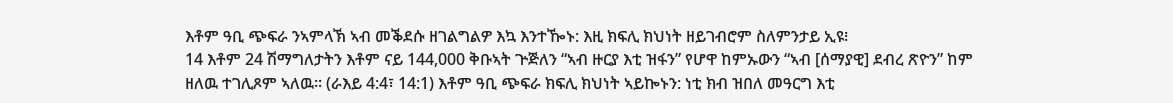እቶም ዓቢ ጭፍራ ንኣምላኽ ኣብ መቕደሱ ዘገልግልዎ እኳ እንተዀኑ: እዚ ክፍሊ ክህነት ዘይገብሮም ስለምንታይ ኢዩ፧
14 እቶም 24 ሽማግለታትን እቶም ናይ 144,000 ቅቡኣት ጕጅለን “ኣብ ዙርያ እቲ ዝፋን” የሆዋ ከምኡውን “ኣብ [ሰማያዊ] ደብረ ጽዮን” ከም ዘለዉ ተገሊጾም ኣለዉ። (ራእይ 4:4፣ 14:1) እቶም ዓቢ ጭፍራ ክፍሊ ክህነት ኣይኰኑን: ነቲ ክብ ዝበለ መዓርግ እቲ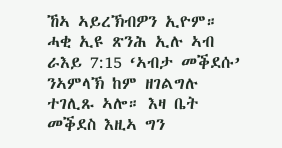ኸኣ ኣይረኽብዎን ኢዮም። ሓቂ ኢዩ ጽንሕ ኢሉ ኣብ ራእይ 7:15 ‘ኣብታ መቕደሱ’ ንኣምላኽ ከም ዘገልግሉ ተገሊጹ ኣሎ። እዛ ቤት መቕደስ እዚኣ ግን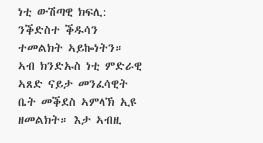ነቲ ውሽጣዊ ክፍሊ: ንቕድስተ ቕዱሳን ተመልክት ኣይኰነትን። ኣብ ክንድኡስ ነቲ ምድራዊ ኣጸድ ናይታ መንፈሳዊት ቤት መቕደስ ኣምላኽ ኢዩ ዘመልክት። እታ ኣብዚ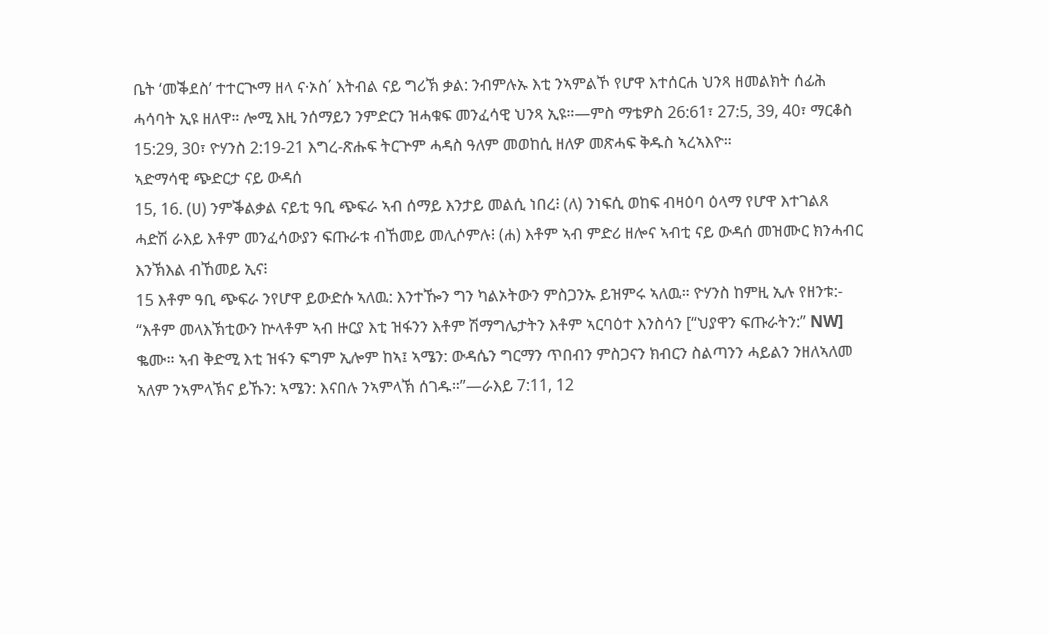ቤት ‘መቕደስ’ ተተርጒማ ዘላ ና·ኦስ΄ እትብል ናይ ግሪኽ ቃል: ንብምሉኡ እቲ ንኣምልኾ የሆዋ እተሰርሐ ህንጻ ዘመልክት ሰፊሕ ሓሳባት ኢዩ ዘለዋ። ሎሚ እዚ ንሰማይን ንምድርን ዝሓቁፍ መንፈሳዊ ህንጻ ኢዩ።—ምስ ማቴዎስ 26:61፣ 27:5, 39, 40፣ ማርቆስ 15:29, 30፣ ዮሃንስ 2:19-21 እግረ-ጽሑፍ ትርጕም ሓዳስ ዓለም መወከሲ ዘለዎ መጽሓፍ ቅዱስ ኣረኣእዮ።
ኣድማሳዊ ጭድርታ ናይ ውዳሰ
15, 16. (ሀ) ንምቕልቃል ናይቲ ዓቢ ጭፍራ ኣብ ሰማይ እንታይ መልሲ ነበረ፧ (ለ) ንነፍሲ ወከፍ ብዛዕባ ዕላማ የሆዋ እተገልጸ ሓድሽ ራእይ እቶም መንፈሳውያን ፍጡራቱ ብኸመይ መሊሶምሉ፧ (ሐ) እቶም ኣብ ምድሪ ዘሎና ኣብቲ ናይ ውዳሰ መዝሙር ክንሓብር እንኽእል ብኸመይ ኢና፧
15 እቶም ዓቢ ጭፍራ ንየሆዋ ይውድሱ ኣለዉ: እንተዀን ግን ካልኦትውን ምስጋንኡ ይዝምሩ ኣለዉ። ዮሃንስ ከምዚ ኢሉ የዘንቱ:- “እቶም መላእኽቲውን ኵላቶም ኣብ ዙርያ እቲ ዝፋንን እቶም ሽማግሌታትን እቶም ኣርባዕተ እንስሳን [“ህያዋን ፍጡራትን:” NW] ቈሙ። ኣብ ቅድሚ እቲ ዝፋን ፍግም ኢሎም ከኣ፤ ኣሜን: ውዳሴን ግርማን ጥበብን ምስጋናን ክብርን ስልጣንን ሓይልን ንዘለኣለመ ኣለም ንኣምላኽና ይኹን: ኣሜን: እናበሉ ንኣምላኽ ሰገዱ።”—ራእይ 7:11, 12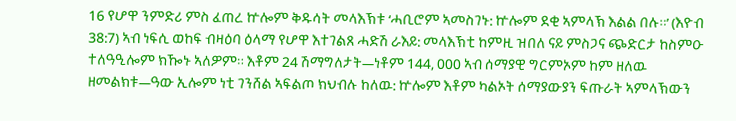16 የሆዋ ንምድሪ ምስ ፈጠረ ኵሎም ቅዱሳት መላእኽቱ ‘ሓቢሮም ኣመስገኑ: ኵሎም ደቂ ኣምላኽ እልል በሉ።’ (እዮብ 38:7) ኣብ ነፍሲ ወከፍ ብዛዕባ ዕላማ የሆዋ እተገልጸ ሓድሽ ራእይ: መላእኽቲ ከምዚ ዝበለ ናይ ምስጋና ጭድርታ ከስምዑ ተለዓዒሎም ክዀኑ ኣለዎም። እቶም 24 ሽማግለታት—ነቶም 144, 000 ኣብ ሰማያዊ ግርምኦም ከም ዘለዉ ዘመልክቱ—ዓው ኢሎም ነቲ ገንሸል ኣፍልጦ ክህብሉ ከለዉ: ኵሎም እቶም ካልኦት ሰማያውያን ፍጡራት ኣምላኽውን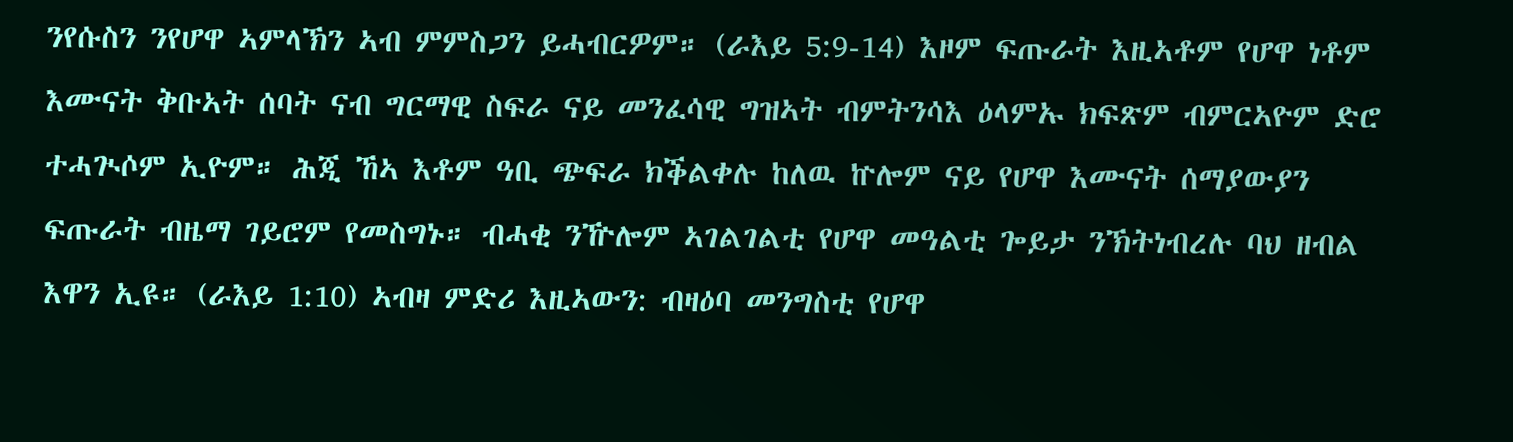ንየሱስን ንየሆዋ ኣምላኽን ኣብ ምምስጋን ይሓብርዎም። (ራእይ 5:9-14) እዞም ፍጡራት እዚኣቶም የሆዋ ነቶም እሙናት ቅቡኣት ሰባት ናብ ግርማዊ ስፍራ ናይ መንፈሳዊ ግዝኣት ብምትንሳእ ዕላምኡ ክፍጽም ብምርኣዮም ድሮ ተሓጒሶም ኢዮም። ሕጂ ኸኣ እቶም ዓቢ ጭፍራ ክቕልቀሉ ከለዉ ኵሎም ናይ የሆዋ እሙናት ሰማያውያን ፍጡራት ብዜማ ገይሮም የመስግኑ። ብሓቂ ንዅሎም ኣገልገልቲ የሆዋ መዓልቲ ጐይታ ንኽትነብረሉ ባህ ዘብል እዋን ኢዩ። (ራእይ 1:10) ኣብዛ ምድሪ እዚኣውን: ብዛዕባ መንግስቲ የሆዋ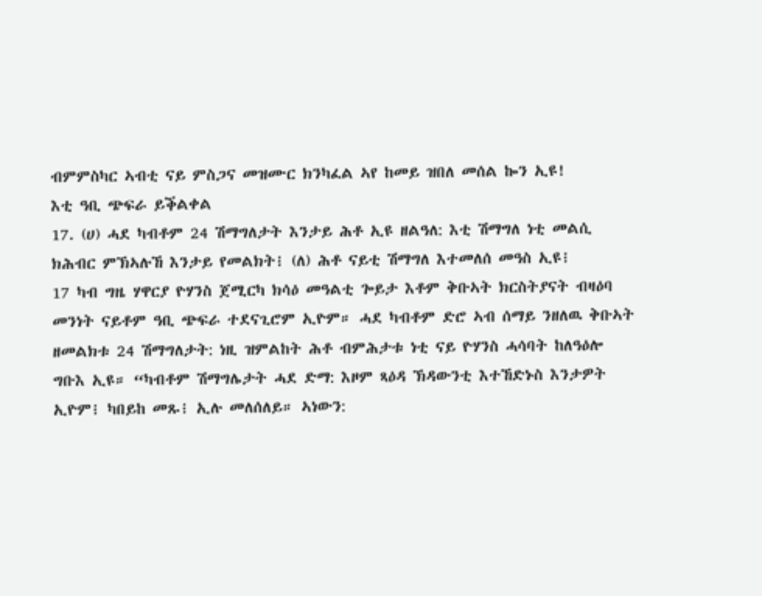ብምምስካር ኣብቲ ናይ ምስጋና መዝሙር ክንካፈል ኣየ ከመይ ዝበለ መሰል ኰን ኢዩ!
እቲ ዓቢ ጭፍራ ይቕልቀል
17. (ሀ) ሓደ ካብቶም 24 ሽማግለታት እንታይ ሕቶ ኢዩ ዘልዓለ: እቲ ሽማግለ ነቲ መልሲ ክሕብር ምኽኣሉኸ እንታይ የመልክት፧ (ለ) ሕቶ ናይቲ ሽማግለ እተመለሰ መዓስ ኢዩ፧
17 ካብ ግዜ ሃዋርያ ዮሃንስ ጀሚርካ ክሳዕ መዓልቲ ጐይታ እቶም ቅቡኣት ክርስትያናት ብዛዕባ መንነት ናይቶም ዓቢ ጭፍራ ተደናጊሮም ኢዮም። ሓደ ካብቶም ድሮ ኣብ ሰማይ ንዘለዉ ቅቡኣት ዘመልክቱ 24 ሽማግለታት: ነዚ ዝምልከት ሕቶ ብምሕታቱ ነቲ ናይ ዮሃንስ ሓሳባት ከለዓዕሎ ግቡእ ኢዩ። “ካብቶም ሽማግሌታት ሓደ ድማ: እዞም ጻዕዳ ኽዳውንቲ እተኸድኑስ እንታዎት ኢዮም፧ ካበይከ መጹ፧ ኢሉ መለሰለይ። ኣነውን: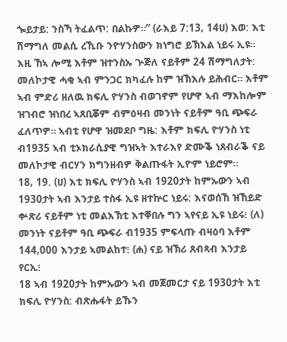ጐይታይ: ንስኻ ትፈልጥ: በልኩዎ።” (ራእይ 7:13, 14ሀ) እወ: እቲ ሽማግለ መልሲ ረኺቡ ንዮሃንስውን ክነግሮ ይኽእል ነይሩ ኢዩ። እዚ ኸኣ ሎሚ እቶም ዝተንስኡ ጕጅለ ናይቶም 24 ሽማግለታት: መለኮታዊ ሓቂ ኣብ ምንጋር ክካፈሉ ከም ዝኽእሉ ይሕብር። እቶም ኣብ ምድሪ ዘለዉ ክፍሊ ዮሃንስ ብወገኖም የሆዋ ኣብ ማእከሎም ዝገብሮ ዝነበረ ኣጸቢቖም ብምዕዛብ መንነት ናይቶም ዓቢ ጭፍራ ፈለጥዎ። ኣብቲ የሆዋ ዝመደቦ ግዜ: እቶም ክፍሊ ዮሃንስ ነቲ ብ1935 ኣብ ቲኦክራሲያዊ ግዝኣት እተራእየ ድሙቕ ነጸብራቕ ናይ መለኮታዊ ብርሃን ክግንዘብዎ ቅልጡፋት ኢዮም ነይሮም።
18, 19. (ሀ) እቲ ክፍሊ ዮሃንስ ኣብ 1920ታት ከምኡውን ኣብ 1930ታት ኣብ እንታይ ተስፋ ኢዩ ዘተኵር ነይሩ: እናወሰኸ ዝኸይድ ቍጽሪ ናይቶም ነቲ መልእኽቲ እተቐበሉ ግን ኣየናይ ኢዩ ነይሩ፧ (ለ) መንነት ናይቶም ዓቢ ጭፍራ ብ1935 ምፍላጡ ብዛዕባ እቶም 144,000 እንታይ ኣመልከተ፧ (ሐ) ናይ ዝኽሪ ጸብጻብ እንታይ የርኢ፧
18 ኣብ 1920ታት ከምኡውን ኣብ መጀመርታ ናይ 1930ታት እቲ ክፍሊ ዮሃንስ: ብጽሑፋት ይኹን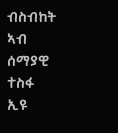ብስብከት ኣብ ሰማያዊ ተስፋ ኢዩ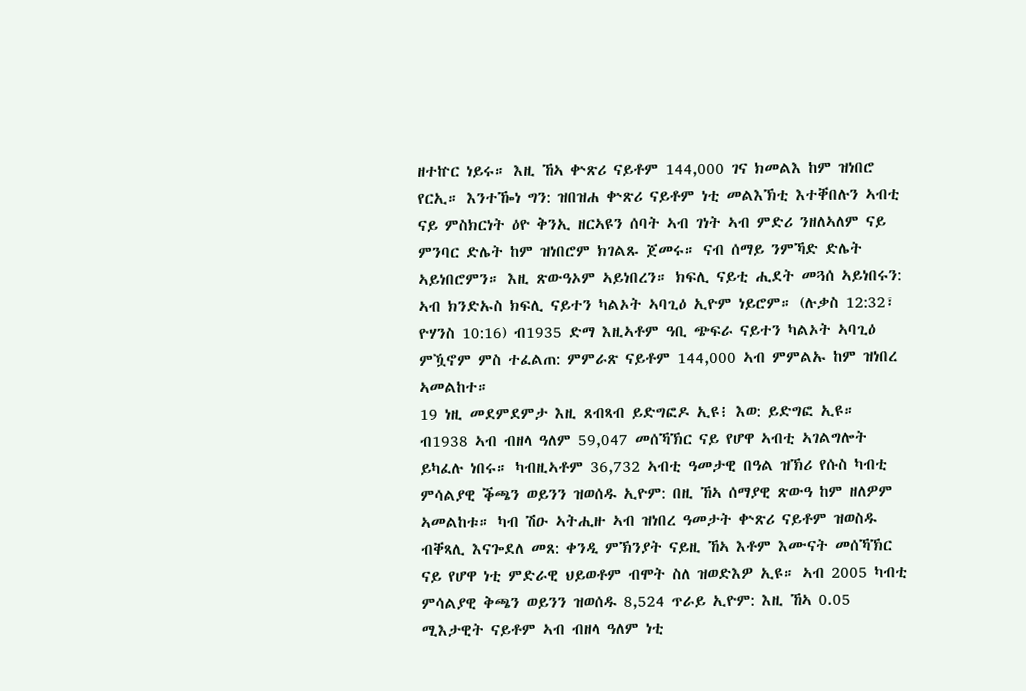ዘተኵር ነይሩ። እዚ ኸኣ ቍጽሪ ናይቶም 144,000 ገና ክመልእ ከም ዝነበሮ የርኢ። እንተዀነ ግን: ዝበዝሐ ቍጽሪ ናይቶም ነቲ መልእኽቲ እተቐበሉን ኣብቲ ናይ ምስክርነት ዕዮ ቅንኢ ዘርኣዩን ሰባት ኣብ ገነት ኣብ ምድሪ ንዘለኣለም ናይ ምንባር ድሌት ከም ዝነበሮም ክገልጹ ጀመሩ። ናብ ሰማይ ንምኻድ ድሌት ኣይነበሮምን። እዚ ጽውዓኦም ኣይነበረን። ክፍሊ ናይቲ ሒደት መጓሰ ኣይነበሩን: ኣብ ክንድኡስ ክፍሊ ናይተን ካልኦት ኣባጊዕ ኢዮም ነይሮም። (ሉቃስ 12:32፣ ዮሃንስ 10:16) ብ1935 ድማ እዚኣቶም ዓቢ ጭፍራ ናይተን ካልኦት ኣባጊዕ ምዃኖም ምስ ተፈልጠ: ምምራጽ ናይቶም 144,000 ኣብ ምምልኡ ከም ዝነበረ ኣመልከተ።
19 ነዚ መደምደምታ እዚ ጸብጻብ ይድግፎዶ ኢዩ፧ እወ: ይድግፎ ኢዩ። ብ1938 ኣብ ብዘላ ዓለም 59,047 መሰኻኽር ናይ የሆዋ ኣብቲ ኣገልግሎት ይካፈሉ ነበሩ። ካብዚኣቶም 36,732 ኣብቲ ዓመታዊ በዓል ዝኽሪ የሱስ ካብቲ ምሳልያዊ ቕጫን ወይንን ዝወሰዱ ኢዮም: በዚ ኸኣ ሰማያዊ ጽውዓ ከም ዘለዎም ኣመልከቱ። ካብ ሽዑ ኣትሒዙ ኣብ ዝነበረ ዓመታት ቍጽሪ ናይቶም ዝወስዱ ብቐጻሊ እናጐደለ መጸ: ቀንዲ ምኽንያት ናይዚ ኸኣ እቶም እሙናት መሰኻኽር ናይ የሆዋ ነቲ ምድራዊ ህይወቶም ብሞት ስለ ዝወድእዎ ኢዩ። ኣብ 2005 ካብቲ ምሳልያዊ ቅጫን ወይንን ዝወሰዱ 8,524 ጥራይ ኢዮም: እዚ ኸኣ 0.05 ሚእታዊት ናይቶም ኣብ ብዘላ ዓለም ነቲ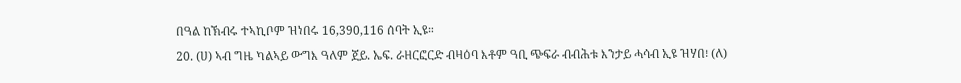በዓል ከኽብሩ ተኣኪቦም ዝነበሩ 16,390,116 ሰባት ኢዩ።
20. (ሀ) ኣብ ግዜ ካልኣይ ውግእ ዓለም ጀይ. ኤፍ. ራዘርፎርድ ብዛዕባ እቶም ዓቢ ጭፍራ ብብሕቱ እንታይ ሓሳብ ኢዩ ዝሃበ፧ (ለ)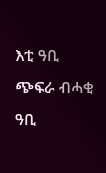እቲ ዓቢ ጭፍራ ብሓቂ ዓቢ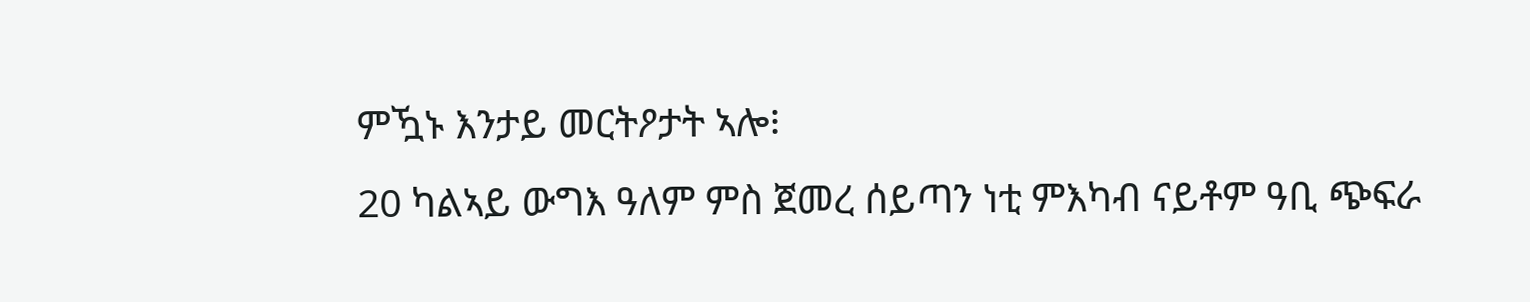ምዃኑ እንታይ መርትዖታት ኣሎ፧
20 ካልኣይ ውግእ ዓለም ምስ ጀመረ ሰይጣን ነቲ ምእካብ ናይቶም ዓቢ ጭፍራ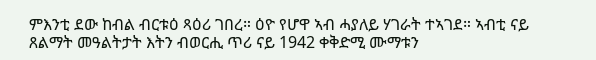ምእንቲ ደው ከብል ብርቱዕ ጻዕሪ ገበረ። ዕዮ የሆዋ ኣብ ሓያለይ ሃገራት ተኣገደ። ኣብቲ ናይ ጸልማት መዓልትታት እትን ብወርሒ ጥሪ ናይ 1942 ቀቅድሚ ሙማቱን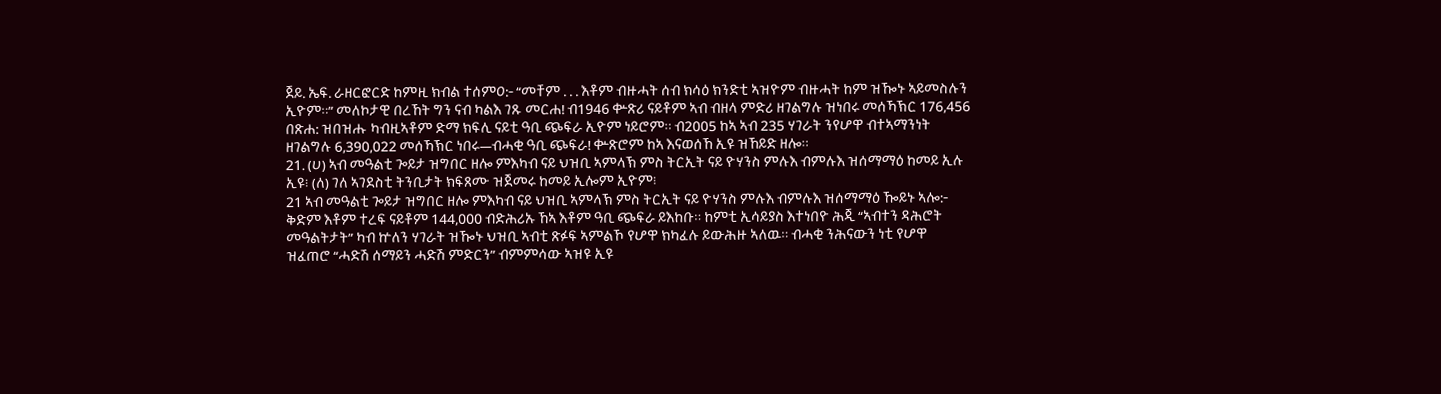ጀይ. ኤፍ. ራዘርፎርድ ከምዚ ክብል ተሰምዐ:- “መቸም . . . እቶም ብዙሓት ሰብ ክሳዕ ክንድቲ ኣዝዮም ብዙሓት ከም ዝዀኑ ኣይመስሉን ኢዮም።” መለኮታዊ በረኸት ግን ናብ ካልእ ገጹ መርሐ! ብ1946 ቍጽሪ ናይቶም ኣብ ብዘላ ምድሪ ዘገልግሉ ዝነበሩ መሰኻኽር 176,456 በጽሐ: ዝበዝሑ ካብዚኣቶም ድማ ክፍሊ ናይቲ ዓቢ ጭፍራ ኢዮም ነይሮም። ብ2005 ከኣ ኣብ 235 ሃገራት ንየሆዋ ብተኣማንነት ዘገልግሉ 6,390,022 መሰኻኽር ነበሩ—ብሓቂ ዓቢ ጭፍራ! ቍጽሮም ከኣ እናወሰኸ ኢዩ ዝኸይድ ዘሎ።
21. (ሀ) ኣብ መዓልቲ ጐይታ ዝግበር ዘሎ ምእካብ ናይ ህዝቢ ኣምላኽ ምስ ትርኢት ናይ ዮሃንስ ምሉእ ብምሉእ ዝሰማማዕ ከመይ ኢሉ ኢዩ፧ (ለ) ገለ ኣገደስቲ ትንቢታት ክፍጸሙ ዝጀመሩ ከመይ ኢሎም ኢዮም፧
21 ኣብ መዓልቲ ጐይታ ዝግበር ዘሎ ምእካብ ናይ ህዝቢ ኣምላኽ ምስ ትርኢት ናይ ዮሃንስ ምሉእ ብምሉእ ዝሰማማዕ ዀይኑ ኣሎ:- ቅድም እቶም ተረፍ ናይቶም 144,000 ብድሕሪኡ ኸኣ እቶም ዓቢ ጭፍራ ይእከቡ። ከምቲ ኢሳይያስ እተነበዮ ሕጂ “ኣብተን ዳሕሮት መዓልትታት” ካብ ኵለን ሃገራት ዝዀኑ ህዝቢ ኣብቲ ጽፉፍ ኣምልኾ የሆዋ ክካፈሉ ይውሕዙ ኣለዉ። ብሓቂ ንሕናውን ነቲ የሆዋ ዝፈጠሮ “ሓድሽ ሰማይን ሓድሽ ምድርን” ብምምሳው ኣዝዩ ኢዩ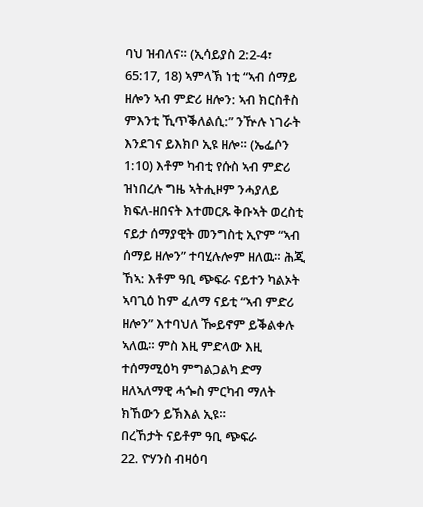ባህ ዝብለና። (ኢሳይያስ 2:2-4፣ 65:17, 18) ኣምላኽ ነቲ “ኣብ ሰማይ ዘሎን ኣብ ምድሪ ዘሎን: ኣብ ክርስቶስ ምእንቲ ኺጥቕለልሲ:” ንዅሉ ነገራት እንደገና ይእክቦ ኢዩ ዘሎ። (ኤፌሶን 1:10) እቶም ካብቲ የሱስ ኣብ ምድሪ ዝነበረሉ ግዜ ኣትሒዞም ንሓያለይ ክፍለ-ዘበናት እተመርጹ ቅቡኣት ወረስቲ ናይታ ሰማያዊት መንግስቲ ኢዮም “ኣብ ሰማይ ዘሎን” ተባሂሉሎም ዘለዉ። ሕጂ ኸኣ: እቶም ዓቢ ጭፍራ ናይተን ካልኦት ኣባጊዕ ከም ፈለማ ናይቲ “ኣብ ምድሪ ዘሎን” እተባህለ ዀይኖም ይቕልቀሉ ኣለዉ። ምስ እዚ ምድላው እዚ ተሰማሚዕካ ምግልጋልካ ድማ ዘለኣለማዊ ሓጐስ ምርካብ ማለት ክኸውን ይኽእል ኢዩ።
በረኸታት ናይቶም ዓቢ ጭፍራ
22. ዮሃንስ ብዛዕባ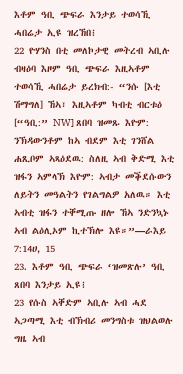እቶም ዓቢ ጭፍራ እንታይ ተወሳኺ ሓበሬታ ኢዩ ዝረኸበ፧
22 ዮሃንስ በቲ መለኮታዊ መትረብ ኣቢሉ ብዛዕባ እዞም ዓቢ ጭፍራ እዚኣቶም ተወሳኺ ሓበሬታ ይረክብ:- “ንሱ [እቲ ሽማግለ] ኸኣ፣ እዚኣቶም ካብቲ ብርቱዕ [“ዓቢ:” NW] ጸበባ ዝመጹ እዮም: ንኽዳውንቶም ከኣ ብደም እቲ ገንሸል ሐጺቦም ኣጻዕደዉ: ስለዚ ኣብ ቅድሚ እቲ ዝፋን ኣምላኽ እዮም: ኣብታ መቕደሱውን ለይትን መዓልትን የገልግልዎ አለዉ። እቲ ኣብቲ ዝፋን ተቐሚጡ ዘሎ ኸኣ ንድንኳኑ ኣብ ልዕሊኦም ኪተኽሎ እዩ።”—ራእይ 7:14ሀ, 15
23. እቶም ዓቢ ጭፍራ ‘ዝመጽሉ’ ዓቢ ጸበባ እንታይ ኢዩ፧
23 የሱስ ኣቐድም ኣቢሉ ኣብ ሓደ ኣጋጣሚ እቲ ብኽብሪ መንግስቱ ዝህልወሉ ግዜ ኣብ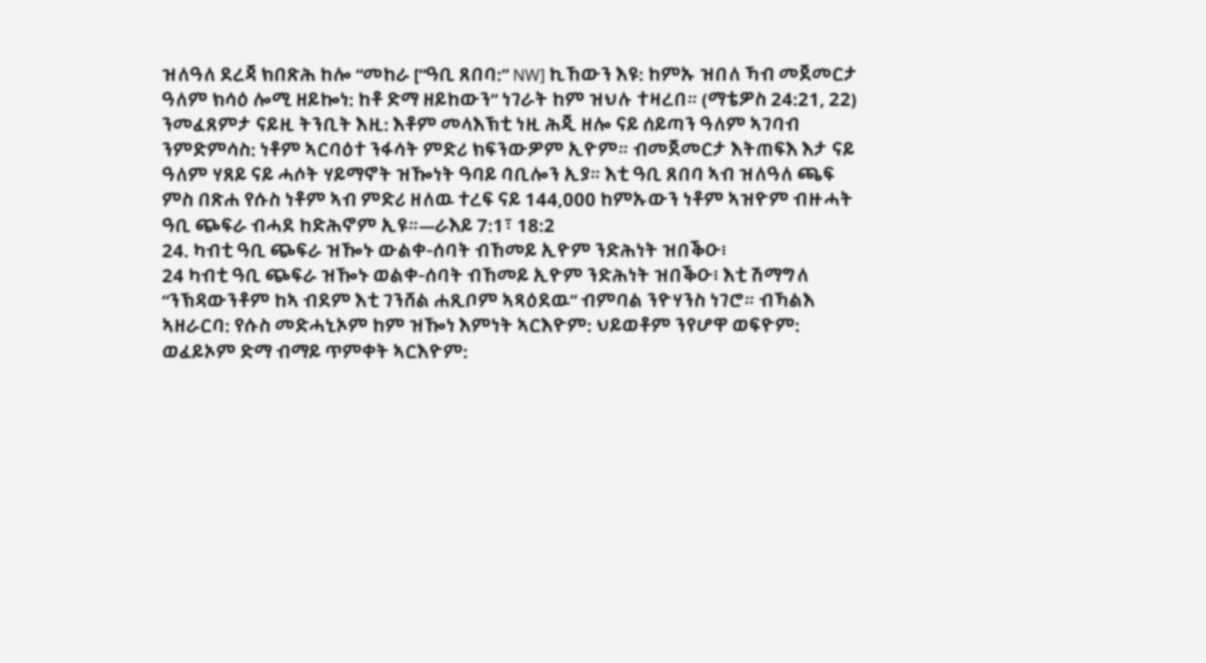ዝለዓለ ደረጃ ክበጽሕ ከሎ “መከራ [“ዓቢ ጸበባ:” NW] ኪኸውን እዩ: ከምኡ ዝበለ ኻብ መጀመርታ ዓለም ክሳዕ ሎሚ ዘይኰነ: ከቶ ድማ ዘይከውን” ነገራት ከም ዝህሉ ተዛረበ። (ማቴዎስ 24:21, 22) ንመፈጸምታ ናይዚ ትንቢት እዚ: እቶም መላእኽቲ ነዚ ሕጂ ዘሎ ናይ ሰይጣን ዓለም ኣገባብ ንምድምሳስ: ነቶም ኣርባዕተ ንፋሳት ምድሪ ክፍንውዎም ኢዮም። ብመጀመርታ እትጠፍእ እታ ናይ ዓለም ሃጸይ ናይ ሓሶት ሃይማኖት ዝዀነት ዓባይ ባቢሎን ኢያ። እቲ ዓቢ ጸበባ ኣብ ዝለዓለ ጫፍ ምስ በጽሐ የሱስ ነቶም ኣብ ምድሪ ዘለዉ ተረፍ ናይ 144,000 ከምኡውን ነቶም ኣዝዮም ብዙሓት ዓቢ ጭፍራ ብሓደ ከድሕኖም ኢዩ።—ራእይ 7:1፣ 18:2
24. ካብቲ ዓቢ ጭፍራ ዝዀኑ ውልቀ-ሰባት ብኸመይ ኢዮም ንድሕነት ዝበቕዑ፧
24 ካብቲ ዓቢ ጭፍራ ዝዀኑ ወልቀ-ሰባት ብኸመይ ኢዮም ንድሕነት ዝበቕዑ፧ እቲ ሽማግለ “ንኽዳውንቶም ከኣ ብደም እቲ ገንሸል ሐጺቦም ኣጻዕደዉ” ብምባል ንዮሃንስ ነገሮ። ብኻልእ ኣዘራርባ: የሱስ መድሓኒኦም ከም ዝዀነ እምነት ኣርእዮም: ህይወቶም ንየሆዋ ወፍዮም: ወፈይኦም ድማ ብማይ ጥምቀት ኣርእዮም: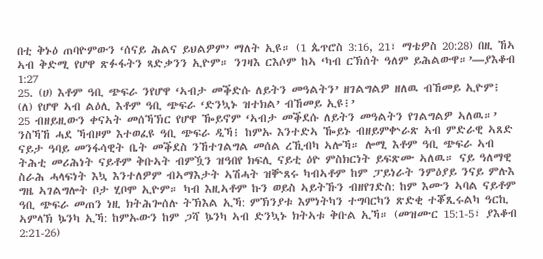በቲ ቅኑዕ ጠባዮምውን ‘ሰናይ ሕልና ይህልዎም’ ማለት ኢዩ። (1 ጴጥሮስ 3:16, 21፣ ማቴዎስ 20:28) በዚ ኸኣ ኣብ ቅድሚ የሆዋ ጽፉፋትን ጻድቃንን ኢዮም። ንገዛእ ርእሶም ከኣ ‘ካብ ርኽሰት ዓለም ይሕልውዋ።’—ያእቆብ 1:27
25. (ሀ) እቶም ዓቢ ጭፍራ ንየሆዋ ‘ኣብታ መቕድሱ ለይትን መዓልትን’ ዘገልግልዎ ዘለዉ ብኸመይ ኢዮም፧ (ለ) የሆዋ ኣብ ልዕሊ እቶም ዓቢ ጭፍራ ‘ድንኳኑ ዝተክል’ ብኸመይ ኢዩ፧’
25 ብዘይዚውን ቀናኣት መሰኻኽር የሆዋ ዀይኖም ‘ኣብታ መቕደሱ ለይትን መዓልትን የገልግልዎ ኣለዉ።’ ንስኻኸ ሓደ ኻብዞም እተወፈዩ ዓቢ ጭፍራ ዲኻ፧ ከምኡ እንተድኣ ዀይኑ ብዘይምቍራጽ ኣብ ምድራዊ ኣጸድ ናይታ ዓባይ መንፋሳዊት ቤት መቕደስ ንኸተገልግል መሰል ረኺብካ ኣሎኻ። ሎሚ እቶም ዓቢ ጭፍራ ኣብ ትሕቲ መሪሕነት ናይቶም ቅቡኣት ብምዃን ዝዓበየ ክፍሊ ናይቲ ዕዮ ምስክርነት ይፍጽሙ ኣለዉ። ናይ ዓለማዊ ስራሕ ሓላፍነት እኳ እንተለዎም ብኣማእታት ኣሽሓት ዝቝጸሩ ካብኣቶም ከም ፓይነራት ንምዕያይ ንናይ ምሉእ ግዜ ኣገልግሎት ቦታ ሂቦሞ ኢዮም። ካብ እዚኣቶም ኩን ወይስ ኣይትኹን ብዘየገድስ: ከም እሙን ኣባል ናይቶም ዓቢ ጭፍራ መጠን ነዚ ክትሕጐሰሉ ትኽእል ኢኻ: ምኽንያቱ እምነትካን ተግባርካን ጽድቂ ተቖጺሩልካ ዓርኪ ኣምላኽ ኴንካ ኢኻ: ከምኡውን ከም ጋሻ ኴንካ ኣብ ድንኳኑ ክትኣቱ ቅቡል ኢኻ። (መዝሙር 15:1-5፣ ያእቆብ 2:21-26)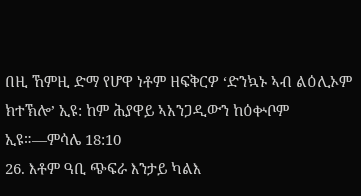በዚ ኸምዚ ድማ የሆዋ ነቶም ዘፍቅርዎ ‘ድንኳኑ ኣብ ልዕሊኦም ክተኽሎ’ ኢዩ: ከም ሕያዋይ ኣአንጋዲውን ከዕቍቦም ኢዩ።—ምሳሌ 18:10
26. እቶም ዓቢ ጭፍራ እንታይ ካልእ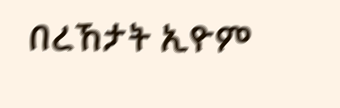በረኸታት ኢዮም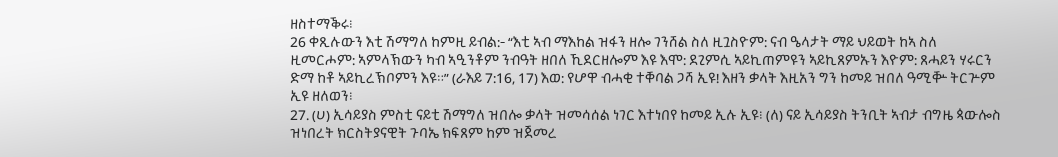ዘስተማቕሩ፧
26 ቀጺሉውን እቲ ሽማግለ ከምዚ ይብል:- “እቲ ኣብ ማእከል ዝፋን ዘሎ ገንሸል ስለ ዚጓስዮም: ናብ ዔላታት ማይ ህይወት ከኣ ስለ ዚመርሖም: ኣምላኽውን ካብ ኣዒንቶም ንብዓት ዘበለ ኺደርዘሎም እዩ እሞ: ደጊምሲ ኣይኪጠምዩን ኣይኪጸምኡን እዮም: ጸሓይን ሃሩርን ድማ ከቶ ኣይኪረኽቦምን እዩ።” (ራእይ 7:16, 17) እወ: የሆዋ ብሓቂ ተቐባል ጋሻ ኢዩ! እዘን ቃላት እዚአን ግን ከመይ ዝበለ ዓሚቝ ትርጕም ኢዩ ዘለወን፧
27. (ሀ) ኢሳይያስ ምስቲ ናይቲ ሽማግለ ዝበሎ ቃላት ዝመሳሰል ነገር እተነበየ ከመይ ኢሉ ኢዩ፧ (ለ) ናይ ኢሳይያስ ትንቢት ኣብታ ብግዜ ጳውሎስ ዝነበረት ክርስትያናዊት ጉባኤ ክፍጸም ከም ዝጀመረ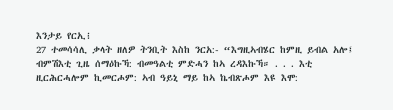እንታይ የርኢ፧
27 ተመሳሳሊ ቃላት ዘለዎ ትንቢት እስከ ንርአ:- “እግዚኣብሄር ከምዚ ይብል አሎ፤ ብምሽእቲ ጊዜ ሰማዕኩኻ: ብመዓልቲ ምድሓን ከኣ ረዳእኩኻ። . . . እቲ ዚርሕርሓሎም ኪመርሖም: ኣብ ዓይኒ ማይ ከኣ ኬብጽሖም እዩ እሞ: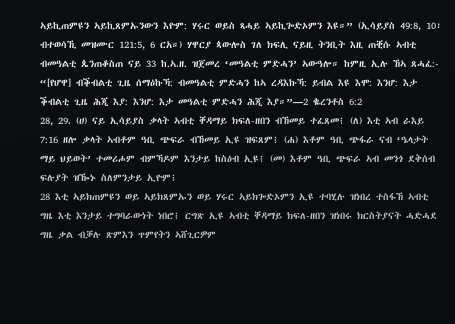ኣይኪጠምዩን ኣይኪጸምኡንውን እዮም: ሃሩር ወይስ ጻሓይ ኣይኪጐድኦምን እዩ።” (ኢሳይያስ 49:8, 10፣ ብተወሳኺ መዝሙር 121:5, 6 ርአ።) ሃዋርያ ጳውሎስ ገለ ክፍሊ ናይዚ ትንቢት እዚ ጠቒሱ ኣብቲ ብመዓልቲ ጴንጠቆስጠ ናይ 33 ከ.ኣ.ዘ. ዝጀመረ ‘መዓልቲ ምድሓን’ ኣውዓሎ። ከምዚ ኢሉ ኸኣ ጸሓፈ:- “[የሆዋ] ብቕብልቲ ጊዜ ሰማዕኩኻ: ብመዓልቲ ምድሓን ከኣ ረዳእኩኻ: ይብል እዩ እሞ: እንሆ: እታ ቕብልቲ ጊዜ ሕጂ እያ: እንሆ: እታ መዓልቲ ምድሓን ሕጂ እያ።”—2 ቈረንቶስ 6:2
28, 29. (ሀ) ናይ ኢሳይያስ ቃላት ኣብቲ ቐዳማይ ክፍለ-ዘበን ብኸመይ ተፈጸመ፧ (ለ) እቲ ኣብ ራእይ 7:16 ዘሎ ቃላት ኣብቶም ዓቢ ጭፍራ ብኸመይ ኢዩ ዝፍጸም፧ (ሐ) እቶም ዓቢ ጭፋራ ናብ ‘ዔላታት ማይ ህይወት’ ተመሪሖም ብምኻዶም እንታይ ከስዕብ ኢዩ፧ (መ) እቶም ዓቢ ጭፍራ ኣብ መንጎ ደቅሰብ ፍሉያት ዝዀኑ ስለምንታይ ኢዮም፧
28 እቲ ኣይክጠምዩን ወይ ኣይክጸምኡን ወይ ሃሩር ኣይክጐድኦምን ኢዩ ተባሂሉ ዝነበረ ተስፋኸ ኣብቲ ግዜ እቲ እንታይ ተግባራውነት ነበሮ፧ ርግጽ ኢዩ ኣብቲ ቐዳማይ ክፍለ-ዘበን ዝነበሩ ክርስትያናት ሓድሓደ ግዜ ቃል ብቓሉ ጽምእን ጥምየትን ኣሸጊርዎም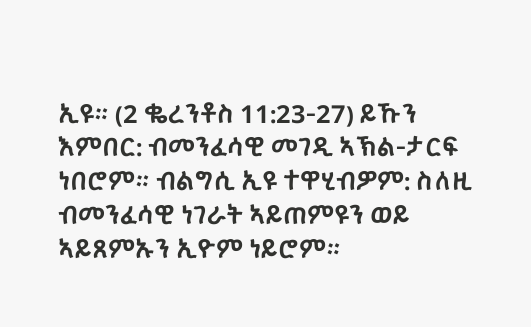ኢዩ። (2 ቈረንቶስ 11:23-27) ይኹን እምበር: ብመንፈሳዊ መገዲ ኣኽል-ታርፍ ነበሮም። ብልግሲ ኢዩ ተዋሂብዎም: ስለዚ ብመንፈሳዊ ነገራት ኣይጠምዩን ወይ ኣይጸምኡን ኢዮም ነይሮም።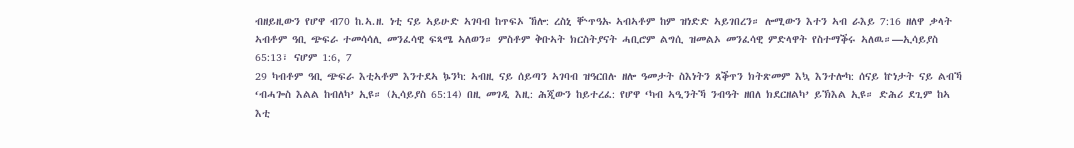ብዘይዚውን የሆዋ ብ70 ከ.ኣ.ዘ. ነቲ ናይ ኣይሁድ ኣገባብ ከጥፍኦ ኸሎ: ረስኒ ቝጥዓኡ ኣብኣቶም ከም ዝነድድ ኣይገበረን። ሎሚውን እተን ኣብ ራእይ 7:16 ዘለዋ ቃላት ኣብቶም ዓቢ ጭፍራ ተመሳሳሊ መንፈሳዊ ፍጻሜ ኣለወን። ምስቶም ቅቡኣት ክርስትያናት ሓቢሮም ልግሲ ዝመልኦ መንፈሳዊ ምድላዋት የስተማቕሩ ኣለዉ።—ኢሳይያስ 65:13፣ ናሆም 1:6, 7
29 ካብቶም ዓቢ ጭፍራ እቲኣቶም እንተደኣ ኴንካ: ኣብዚ ናይ ሰይጣን ኣገባብ ዝዓርበሉ ዘሎ ዓመታት ስእነትን ጸቕጥን ክትጽመም እኳ እንተሎካ: ሰናይ ኵነታት ናይ ልብኻ ‘ብሓጐስ እልል ከብለካ’ ኢዩ። (ኢሳይያስ 65:14) በዚ መገዲ እዚ: ሕጂውን ከይተረፈ: የሆዋ ‘ካብ ኣዒንትኻ ንብዓት ዘበለ ክደርዘልካ’ ይኽእል ኢዩ። ድሕሪ ደጊም ከኣ እቲ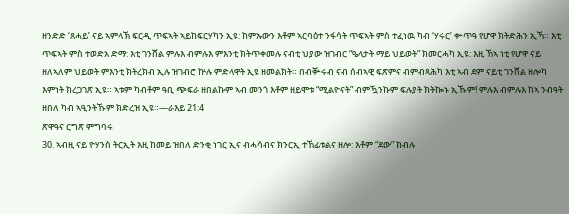ዘንድድ ‘ጸሓይ’ ናይ ኣምላኽ ፍርዲ ጥፍኣት ኣይከፍርሃካን ኢዩ: ከምኡውን እቶም ኣርባዕተ ንፋሳት ጥፍኣት ምስ ተፈነዉ ካብ ‘ሃሩር’ ቍጥዓ የሆዋ ክትድሕን ኢኻ። እቲ ጥፍኣት ምስ ተወድአ ድማ: እቲ ገንሸል ምሉእ ብምሉእ ምእንቲ ክትጥቀመሉ ናብቲ ህያው ዝገብር “ዔላታት ማይ ህይወት” ክመርሓካ ኢዩ: እዚ ኸኣ ነቲ የሆዋ ናይ ዘለኣለም ህይወት ምእንቲ ክትረክብ ኢሉ ዝገብሮ ኵሉ ምድላዋት ኢዩ ዘመልክት። በብቝሩብ ናብ ሰብኣዊ ፍጽምና ብምብጻሕካ እቲ ኣብ ደም ናይቲ ገንሸል ዘሎካ እምነት ክረጋገጽ ኢዩ። ኣቱም ካብቶም ዓቢ ጭፍራ ዘበልኩም ኣብ መንጎ እቶም ዘይሞቱ “ሚልዮናት” ብምዃንኩም ፍሉያት ክትኰኑ ኢኹም! ምሉእ ብምሉእ ከኣ ንብዓት ዘበለ ካብ ኣዒንትኹም ክድረዝ ኢዩ።—ራእይ 21:4
ጽዋዓና ርግጽ ምግባሩ
30. ኣብዚ ናይ ዮሃንስ ትርኢት እዚ ከመይ ዝበለ ድንቂ ነገር ኢና ብሓሳብና ክንርኢ ተኸፊቱልና ዘሎ: እቶም “ደው” ክብሉ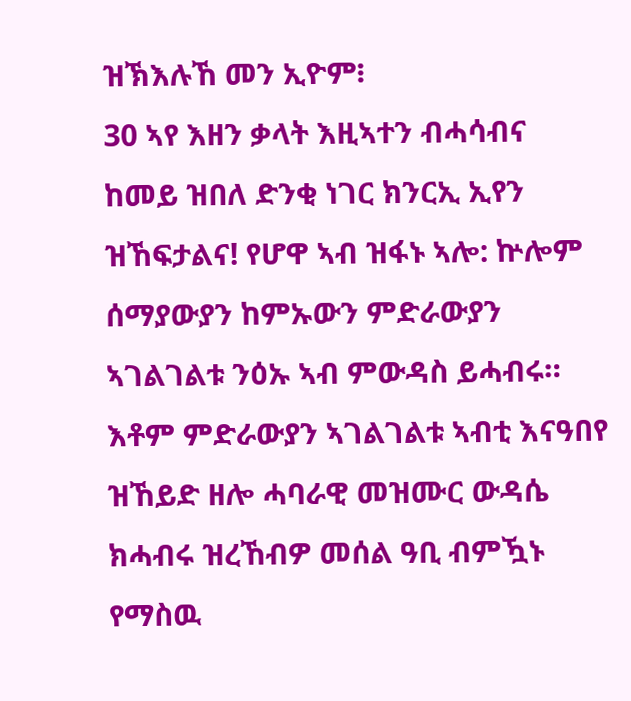ዝኽእሉኸ መን ኢዮም፧
30 ኣየ እዘን ቃላት እዚኣተን ብሓሳብና ከመይ ዝበለ ድንቂ ነገር ክንርኢ ኢየን ዝኸፍታልና! የሆዋ ኣብ ዝፋኑ ኣሎ: ኵሎም ሰማያውያን ከምኡውን ምድራውያን ኣገልገልቱ ንዕኡ ኣብ ምውዳስ ይሓብሩ። እቶም ምድራውያን ኣገልገልቱ ኣብቲ እናዓበየ ዝኸይድ ዘሎ ሓባራዊ መዝሙር ውዳሴ ክሓብሩ ዝረኸብዎ መሰል ዓቢ ብምዃኑ የማስዉ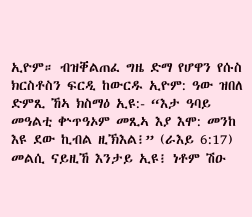ኢዮም። ብዝቐልጠፈ ግዜ ድማ የሆዋን የሱስ ክርስቶስን ፍርዲ ከውርዱ ኢዮም: ዓው ዝበለ ድምጺ ኸኣ ክስማዕ ኢዩ:- “እታ ዓባይ መዓልቲ ቍጥዓኦም መጺኣ እያ እሞ: መንከ እዩ ደው ኪብል ዚኽእል፧” (ራእይ 6:17) መልሲ ናይዚኸ እንታይ ኢዩ፧ ነቶም ሽዑ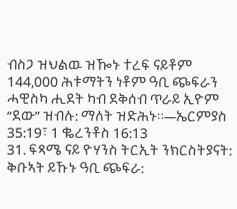ብስጋ ዝህልዉ ዝዀኑ ተረፍ ናይቶም 144,000 ሕቱማትን ነቶም ዓቢ ጭፍራን ሓዊስካ ሒደት ካብ ደቅሰብ ጥራይ ኢዮም “ደው” ዝብሉ: ማለት ዝድሕኑ።—ኤርምያስ 35:19፣ 1 ቈረንቶስ 16:13
31. ፍጻሜ ናይ ዮሃንስ ትርኢት ንክርስትያናት: ቅቡኣት ይኹኑ ዓቢ ጭፍራ: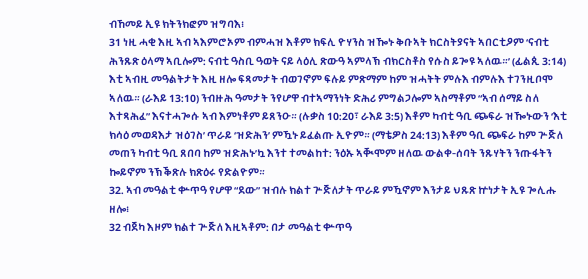ብኸመይ ኢዩ ክትንክፎም ዝግባእ፧
31 ነዚ ሓቂ እዚ ኣብ ኣእምሮኦም ብምሓዝ እቶም ክፍሊ ዮሃንስ ዝዀኑ ቅቡኣት ክርስትያናት ኣበርቲዖም ‘ናብቲ ሕንጹጽ ዕላማ ኣቢሎም: ናብቲ ዓስቢ ዓወት ናይ ላዕሊ ጽውዓ ኣምላኽ ብክርስቶስ የሱስ ይጐዩ ኣለዉ።’ (ፊልጲ 3:14) እቲ ኣብዚ መዓልትታት እዚ ዘሎ ፍጻመታት ብወገኖም ፍሉይ ምጽማም ከም ዝሓትት ምሉእ ብምሉእ ተገንዚቦሞ ኣለዉ። (ራእይ 13:10) ንብዙሕ ዓመታት ንየሆዋ ብተኣማንነት ድሕሪ ምግልጋሎም ኣስማቶም “ኣብ ሰማይ ስለ እተጻሕፈ” እናተሓጐሱ ኣብ እምነቶም ይጸንዑ። (ሉቃስ 10:20፣ ራእይ 3:5) እቶም ካብቲ ዓቢ ጭፍራ ዝዀኑውን ‘እቲ ክሳዕ መወዳእታ ዝዕገስ’ ጥራይ ‘ዝድሕን’ ምዃኑ ይፈልጡ ኢዮም። (ማቴዎስ 24:13) እቶም ዓቢ ጭፍራ ከም ጕጅለ መጠን ካብቲ ዓቢ ጸበባ ከም ዝድሕኑ’ኳ እንተ ተመልከተ: ንዕኡ ኣቚሞም ዘለዉ ውልቀ-ሰባት ንጹሃትን ንጡፋትን ኰይኖም ንኽቕጽሉ ክጽዕሩ የድልዮም።
32. ኣብ መዓልቲ ቍጥዓ የሆዋ “ደው” ዝብሉ ክልተ ጕጅለታት ጥራይ ምዃኖም እንታይ ህጹጽ ኵነታት ኢዩ ጐሊሑ ዘሎ፧
32 ብጀካ እዞም ክልተ ጕጅለ እዚኣቶም: በታ መዓልቲ ቍጥዓ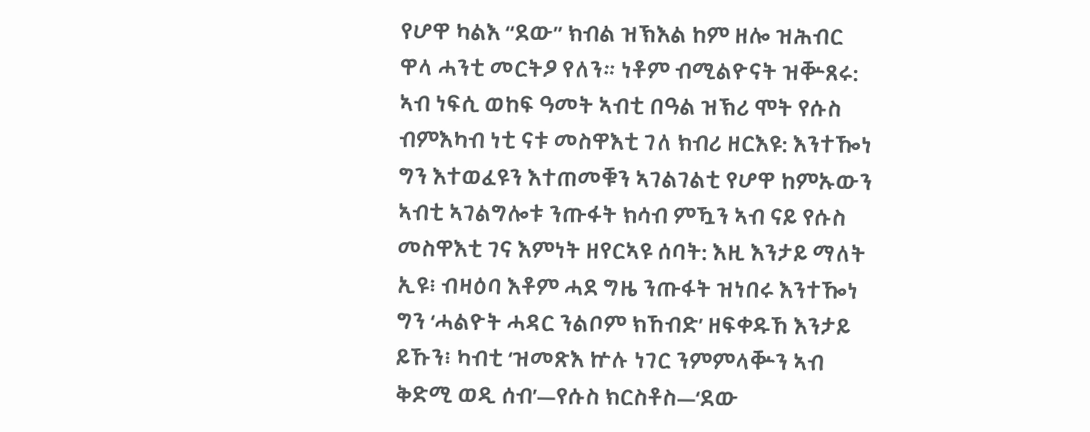የሆዋ ካልእ “ደው” ክብል ዝኽእል ከም ዘሎ ዝሕብር ዋላ ሓንቲ መርትዖ የለን። ነቶም ብሚልዮናት ዝቝጸሩ: ኣብ ነፍሲ ወከፍ ዓመት ኣብቲ በዓል ዝኽሪ ሞት የሱስ ብምእካብ ነቲ ናቱ መስዋእቲ ገለ ክብሪ ዘርእዩ: እንተዀነ ግን እተወፈዩን እተጠመቑን ኣገልገልቲ የሆዋ ከምኡውን ኣብቲ ኣገልግሎቱ ንጡፋት ክሳብ ምዃን ኣብ ናይ የሱስ መስዋእቲ ገና እምነት ዘየርኣዩ ሰባት: እዚ እንታይ ማለት ኢዩ፧ ብዛዕባ እቶም ሓደ ግዜ ንጡፋት ዝነበሩ እንተዀነ ግን ‘ሓልዮት ሓዳር ንልቦም ክኸብድ’ ዘፍቀዱኸ እንታይ ይኹን፧ ካብቲ ‘ዝመጽእ ኵሉ ነገር ንምምላቝን ኣብ ቅድሚ ወዲ ሰብ’—የሱስ ክርስቶስ—‘ደው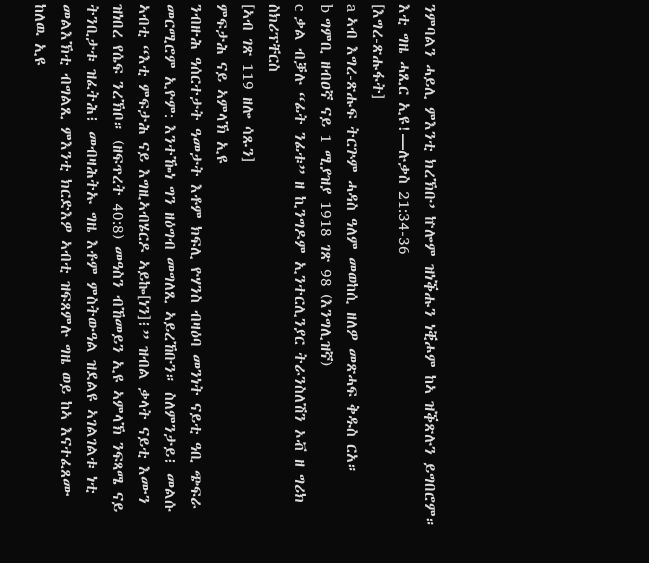ንምባልን ሓይሊ ምእንቲ ክረኽቡ’ ኵሎም ዝነቕሑን ነቒሖም ከኣ ዝቕጽሉን ይግበሮም። እቲ ግዜ ሓጺር ኢዩ!—ሉቃስ 21:34-36
[እግረ-ጽሑፋት]
a ኣብ እግረ-ጽሑፍ ትርጕም ሓዳስ ዓለም መወከሲ ዘለዎ መጽሓፍ ቅዱስ ርአ።
b ግምቢ ዘብዐኛ ናይ 1 ሚያዝያ 1918 ገጽ 98 (እንግሊዝኛ)
c ቃል ብቓሉ “ፊት ንፊቱ” ዘ ኪንግዶም ኢንተርሊንያር ትራንስለሽን ኦቭ ዘ ግሪክ ስክሪፕቸርስ
[ኣብ ገጽ 119 ዘሎ ሳጹን]
ምፍታሕ ናይ ኣምላኽ ኢዩ
ንብዙሕ ዓሰርተታት ዓመታት እቶም ክፍሊ ዮሃንስ ብዛዕባ መንነት ናይቲ ዓቢ ጭፍራ መርሚሮም ኢዮም: እንተዀነ ግን ዘዕግብ መግለጺ ኣይረኸቡን። ስለምንታይ፧ መልሱ ኣብቲ “እቲ ምፍታሕ ናይ እግዚኣብሄርዶ ኣይኰ[ነን]፧” ዝብል ቃላት ናይቲ እሙን ዝነበረ የሴፍ ንረኽቦ። (ዘፍጥረት 40:8) መዓስን ብኸመይን ኢዩ ኣምላኽ ንፍጻሜ ናይ ትንቢታቱ ዝፈትሕ፧ መብዛሕትኡ ግዜ እቶም ምስትውዓል ዝደልዩ ኣገልገልቱ ነቲ መልእኽቲ ብግልጺ ምእንቲ ክርድእዎ ኣብቲ ዝፍጸምሉ ግዜ ወይ ከኣ እናተፈጸሙ ከለዉ ኢዩ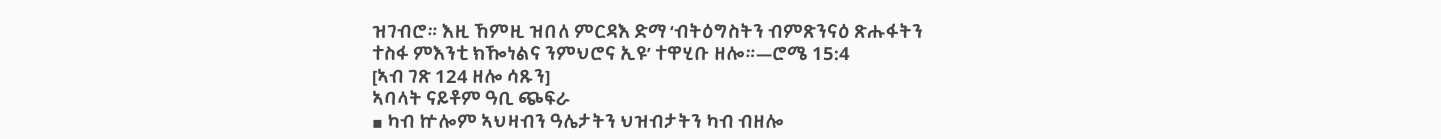ዝገብሮ። እዚ ኸምዚ ዝበለ ምርዳእ ድማ ‘ብትዕግስትን ብምጽንናዕ ጽሑፋትን ተስፋ ምእንቲ ክዀነልና ንምህሮና ኢዩ’ ተዋሂቡ ዘሎ።—ሮሜ 15:4
[ኣብ ገጽ 124 ዘሎ ሳጹን]
ኣባላት ናይቶም ዓቢ ጭፍራ
▪ ካብ ኵሎም ኣህዛብን ዓሌታትን ህዝብታትን ካብ ብዘሎ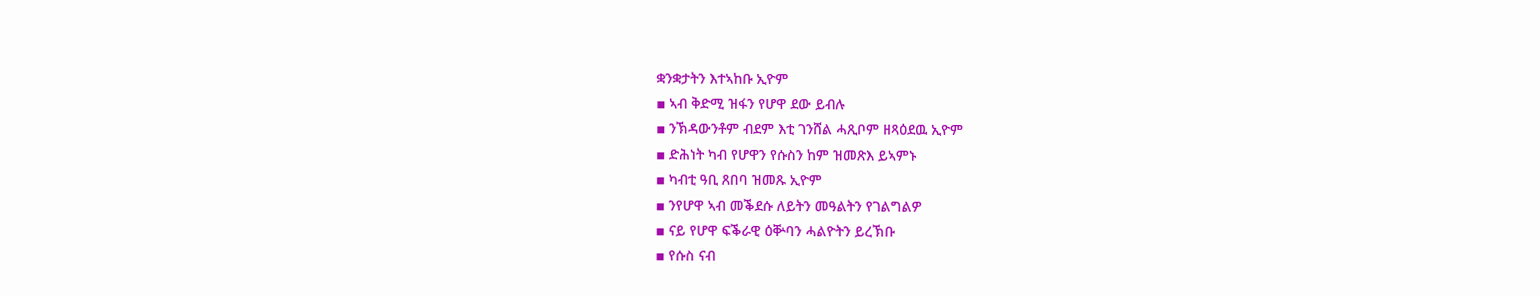ቋንቋታትን እተኣከቡ ኢዮም
▪ ኣብ ቅድሚ ዝፋን የሆዋ ደው ይብሉ
▪ ንኽዳውንቶም ብደም እቲ ገንሸል ሓጺቦም ዘጻዕደዉ ኢዮም
▪ ድሕነት ካብ የሆዋን የሱስን ከም ዝመጽእ ይኣምኑ
▪ ካብቲ ዓቢ ጸበባ ዝመጹ ኢዮም
▪ ንየሆዋ ኣብ መቕደሱ ለይትን መዓልትን የገልግልዎ
▪ ናይ የሆዋ ፍቕራዊ ዕቝባን ሓልዮትን ይረኽቡ
▪ የሱስ ናብ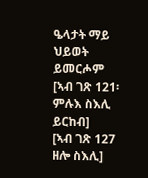ዔላታት ማይ ህይወት ይመርሖም
[ኣብ ገጽ 121፡ ምሉእ ስእሊ ይርከብ]
[ኣብ ገጽ 127 ዘሎ ስእሊ]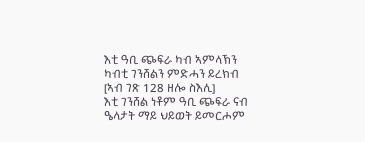እቲ ዓቢ ጭፍራ ካብ ኣምላኽን ካብቲ ገንሸልን ምድሓን ይረክብ
[ኣብ ገጽ 128 ዘሎ ስእሊ]
እቲ ገንሸል ነቶም ዓቢ ጭፍራ ናብ ዔላታት ማይ ህይወት ይመርሖም